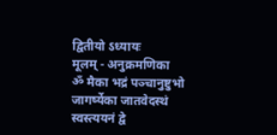द्वितीयो ऽध्यायः
मूलम् - अनुक्रमणिका
ॐ मैका भद्रं पञ्चानुष्टुभो जागर्ष्येका जातवेदस्थं स्वस्त्ययनं द्वे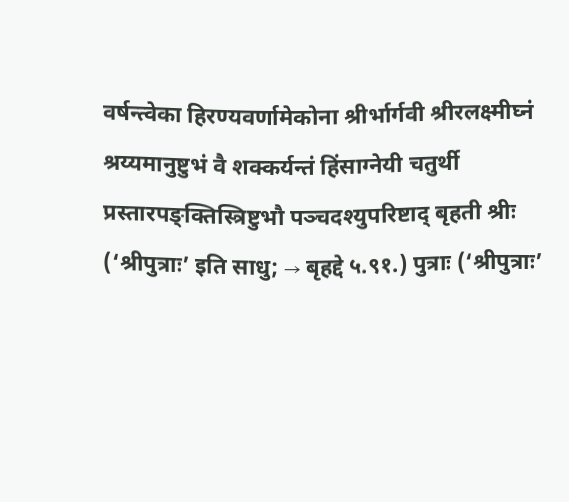वर्षन्त्वेका हिरण्यवर्णामेकोना श्रीर्भार्गवी श्रीरलक्ष्मीघ्नं श्रय्यमानुष्टुभं वै शक्कर्यन्तं हिंसाग्नेयी चतुर्थी प्रस्तारपङ्क्तिस्त्रिष्टुभौ पञ्चदश्युपरिष्टाद् बृहती श्रीः (‘श्रीपुत्राः’ इति साधु; → बृहद्दे ५.९१.) पुत्राः (‘श्रीपुत्राः’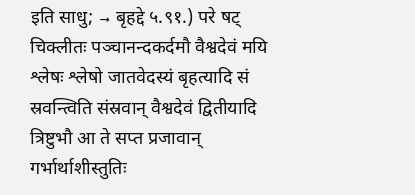इति साधु; → बृहद्दे ५.९१.) परे षट् चिक्लीतः पञ्चानन्दकर्दमौ वैश्वदेवं मयि श्लेषः श्लेषो जातवेदस्यं बृहत्यादि सं स्रवन्त्विति संस्रवान् वैश्वदेवं द्वितीयादि त्रिष्टुभौ आ ते सप्त प्रजावान् गर्भार्थाशीस्तुतिः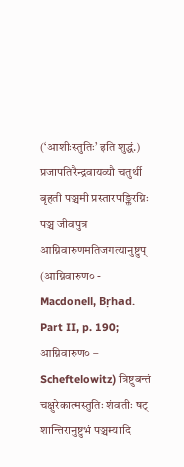(‘आशीःस्तुतिः’ इति शुद्धं.) प्रजापतिरैन्द्रवायव्यौ चतुर्थी बृहती पञ्चमी प्रस्तारपङ्क्तिरग्निः पञ्च जीवपुत्र आग्निवारुणमतिजगत्यानुष्टुप् (आग्निवारुण० - Macdonell, Bṛhad. Part II, p. 190; आग्निवारुण० – Scheftelowitz) त्रिष्टुबन्तं चक्षुरेकात्मस्तुतिः शंवतीः षट् शान्तिरानुष्टुभं पञ्चम्यादि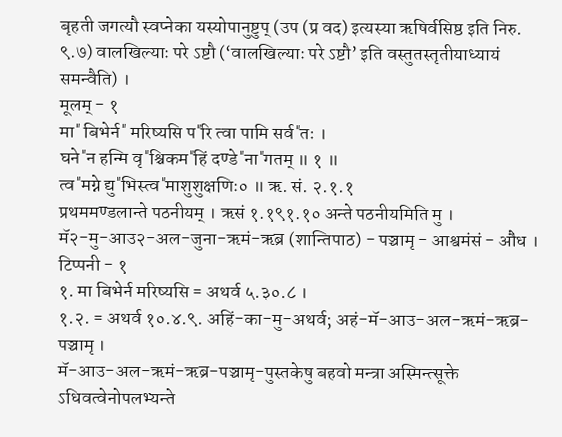बृहती जगत्यौ स्वप्नेका यस्योपानुष्टुप् (उप (प्र वद) इत्यस्या ऋषिर्वसिष्ठ इति निरु. ९.७) वालखिल्याः परे ऽष्टौ (‘वालखिल्याः परे ऽष्टौ’ इति वस्तुतस्तृतीयाध्यायं समन्वैति) ।
मूलम् - १
मा᳓ बिभेर्न᳓ मरिष्यसि प᳓रि त्वा पामि सर्व᳓तः ।
घने᳓न हन्मि वृ᳓श्चिकम᳓हिं दण्डे᳓ना᳓गतम् ॥ १ ॥
त्व᳓मग्ने द्यु᳓भिस्त्व᳓माशुशुक्षणिः० ॥ ऋ. सं. २.१.१
प्रथममण्डलान्ते पठनीयम् । ऋसं १.१९१.१० अन्ते पठनीयमिति मु ।
मॅ२-मु-आउ२-अल-जुना-ऋमं-ऋब्र (शान्तिपाठ) - पञ्चामृ - आश्वमंसं - औंध ।
टिप्पनी - १
१. मा बिभेर्न मरिष्यसि = अथर्व ५.३०.८ ।
१.२. = अथर्व १०.४.९. अहिं-का-मु-अथर्व; अहं-मॅ-आउ-अल-ऋमं-ऋब्र-पञ्चामृ ।
मॅ-आउ-अल-ऋमं-ऋब्र-पञ्चामृ-पुस्तकेषु बहवो मन्त्रा अस्मिन्त्सूक्ते ऽधिवत्वेनोपलभ्यन्ते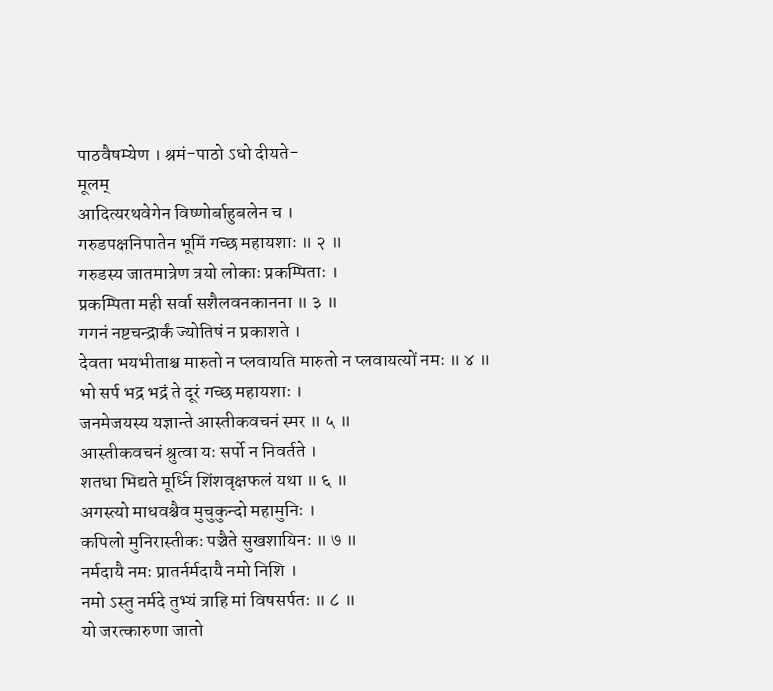पाठवैषम्येण । श्रमं-पाठो ऽधो दीयते-
मूलम्
आदित्यरथवेगेन विष्णोर्बाहुबलेन च ।
गरुडपक्षनिपातेन भूमिं गच्छ महायशाः ॥ २ ॥
गरुडस्य जातमात्रेण त्रयो लोकाः प्रकम्पिताः ।
प्रकम्पिता मही सर्वा सशैलवनकानना ॥ ३ ॥
गगनं नष्टचन्द्रार्कं ज्योतिषं न प्रकाशते ।
देवता भयभीताश्च मारुतो न प्लवायति मारुतो न प्लवायत्यों नमः ॥ ४ ॥
भो सर्प भद्र भद्रं ते दूरं गच्छ महायशाः ।
जनमेजयस्य यज्ञान्ते आस्तीकवचनं स्मर ॥ ५ ॥
आस्तीकवचनं श्रुत्वा यः सर्पो न निवर्तते ।
शतधा भिद्यते मूर्ध्नि शिंशवृक्षफलं यथा ॥ ६ ॥
अगस्त्यो माधवश्चैव मुचुकुन्दो महामुनिः ।
कपिलो मुनिरास्तीकः पञ्चैते सुखशायिनः ॥ ७ ॥
नर्मदायै नमः प्रातर्नर्मदायै नमो निशि ।
नमो ऽस्तु नर्मदे तुभ्यं त्राहि मां विषसर्पतः ॥ ८ ॥
यो जरत्कारुणा जातो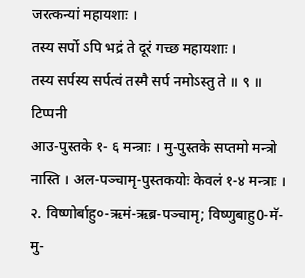जरत्कन्यां महायशाः ।
तस्य सर्पो ऽपि भद्रं ते दूरं गच्छ महायशाः ।
तस्य सर्पस्य सर्पत्वं तस्मै सर्प नमोऽस्तु ते ॥ ९ ॥
टिप्पनी
आउ-पुस्तके १- ६ मन्त्राः । मु-पुस्तके सप्तमो मन्त्रो नास्ति । अल-पञ्चामृ-पुस्तकयोः केवलं १-४ मन्त्राः ।
२. विष्णोर्बाहु०-ऋमं-ऋब्र-पञ्चामृ; विष्णुबाहु0-मॅ-मु-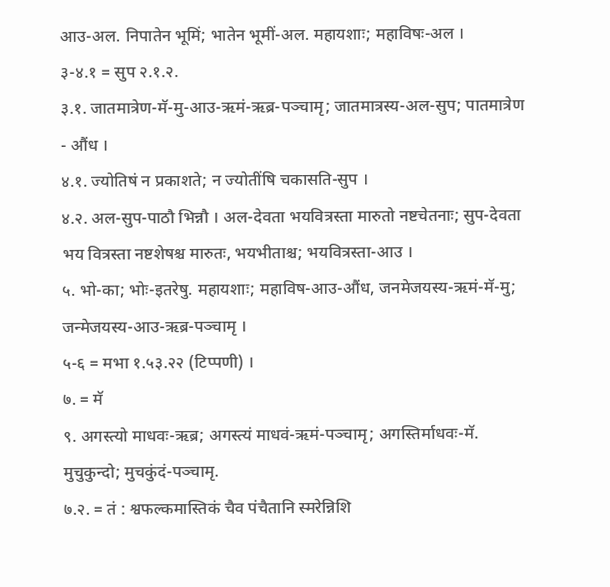आउ-अल. निपातेन भूमिं; भातेन भूमीं-अल. महायशाः; महाविषः-अल ।
३-४.१ = सुप २.१.२.
३.१. जातमात्रेण-मॅ-मु-आउ-ऋमं-ऋब्र-पञ्चामृ; जातमात्रस्य-अल-सुप; पातमात्रेण - औंध ।
४.१. ज्योतिषं न प्रकाशते; न ज्योतींषि चकासति-सुप ।
४.२. अल-सुप-पाठौ भिन्नौ । अल-देवता भयवित्रस्ता मारुतो नष्टचेतनाः; सुप-देवता भय वित्रस्ता नष्टशेषश्च मारुतः, भयभीताश्च; भयवित्रस्ता-आउ ।
५. भो-का; भोः-इतरेषु. महायशाः; महाविष-आउ-औंध, जनमेजयस्य-ऋमं-मॅ-मु; जन्मेजयस्य-आउ-ऋब्र-पञ्चामृ ।
५-६ = मभा १.५३.२२ (टिप्पणी) ।
७. = मॅ
९. अगस्त्यो माधवः-ऋब्र; अगस्त्यं माधवं-ऋमं-पञ्चामृ; अगस्तिर्माधवः-मॅ. मुचुकुन्दो; मुचकुंदं-पञ्चामृ.
७.२. = तं : श्वफल्कमास्तिकं चैव पंचैतानि स्मरेन्निशि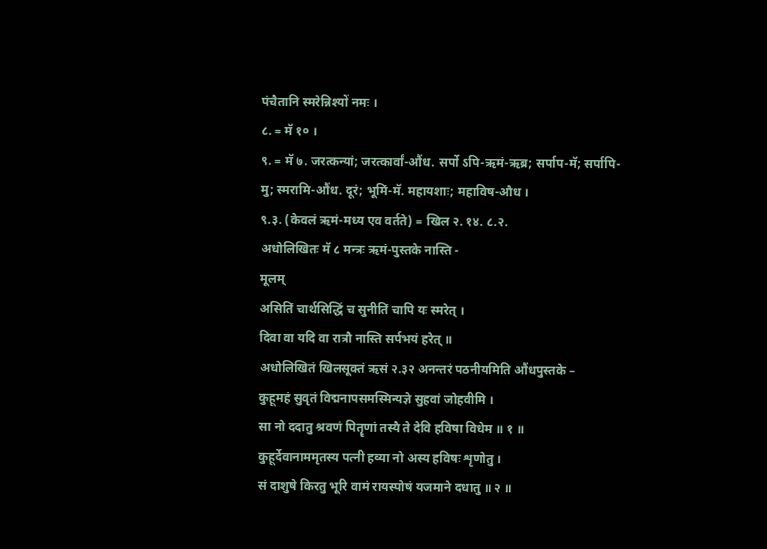पंचैतानि स्मरेन्निश्यों नमः ।
८. = मॅ १० ।
९. = मॅ ७. जरत्कन्यां; जरत्कार्वां-औंध. सर्पो ऽपि-ऋमं-ऋब्र; सर्पाप-मॅ; सर्पापि-मु; स्मरामि-औंध. दूरं; भूमिं-मॅ. महायशाः; महाविष-औध ।
९.३. (केवलं ऋमं-मध्य एव वर्तते) = खिल २. १४. ८.२.
अधोलिखितः मॅ ८ मन्त्रः ऋमं-पुस्तके नास्ति -
मूलम्
असितिं चार्थसिद्धिं च सुनीतिं चापि यः स्मरेत् ।
दिवा वा यदि वा रात्रौ नास्ति सर्पभयं हरेत् ॥
अधोलिखितं खिलसूक्तं ऋसं २.३२ अनन्तरं पठनीयमिति औंधपुस्तके –
कुहूमहं सुवृतं विद्मनापसमस्मिन्यज्ञे सुहवां जोहवीमि ।
सा नो ददातु श्रवणं पितॄणां तस्यै ते देवि हविषा विधेम ॥ १ ॥
कुहूर्देवानाममृतस्य पत्नी हव्या नो अस्य हविषः शृणोतु ।
सं दाशुषे किरतु भूरि वामं रायस्पोषं यजमाने दधातु ॥ २ ॥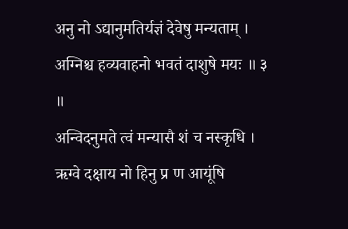अनु नो ऽद्यानुमतिर्यज्ञं देवेषु मन्यताम् ।
अग्निश्च हव्यवाहनो भवतं दाशुषे मयः ॥ ३ ॥
अन्विदनुमते त्वं मन्यासै शं च नस्कृधि ।
ऋग्वे दक्षाय नो हिनु प्र ण आयूंषि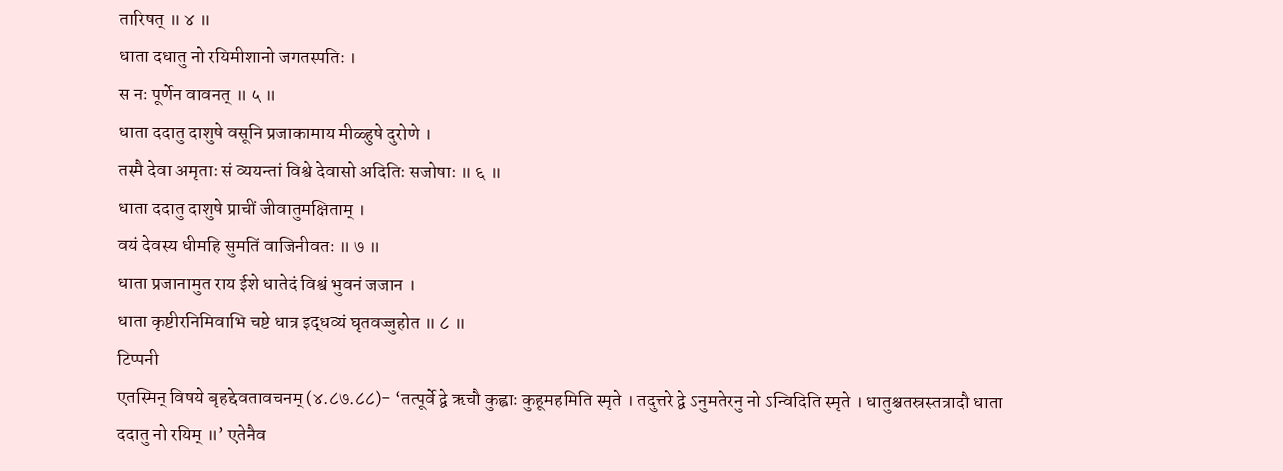तारिषत् ॥ ४ ॥
धाता दधातु नो रयिमीशानो जगतस्पतिः ।
स नः पूर्णेन वावनत् ॥ ५ ॥
धाता ददातु दाशुषे वसूनि प्रजाकामाय मीळ्हुषे दुरोणे ।
तस्मै देवा अमृताः सं व्ययन्तां विश्वे देवासो अदितिः सजोषाः ॥ ६ ॥
धाता ददातु दाशुषे प्राचीं जीवातुमक्षिताम् ।
वयं देवस्य धीमहि सुमतिं वाजिनीवतः ॥ ७ ॥
धाता प्रजानामुत राय ईशे धातेदं विश्वं भुवनं जजान ।
धाता कृष्टीरनिमिवाभि चष्टे धात्र इद्धव्यं घृतवज्जुहोत ॥ ८ ॥
टिप्पनी
एतस्मिन् विषये बृहद्देवतावचनम् (४.८७.८८)- ‘तत्पूर्वे द्वे ऋचौ कुह्वाः कुहूमहमिति स्मृते । तदुत्तरे द्वे ऽनुमतेरनु नो ऽन्विदिति स्मृते । धातुश्चतस्रस्तत्रादौ धाता ददातु नो रयिम् ॥’ एतेनैव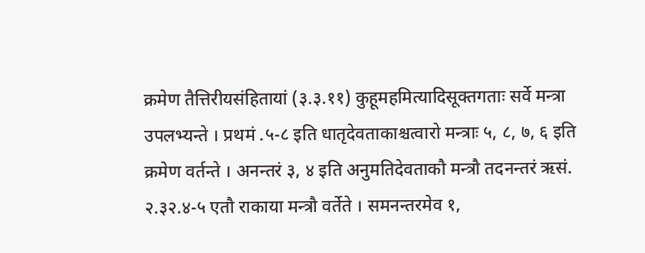क्रमेण तैत्तिरीयसंहितायां (३.३.११) कुहूमहमित्यादिसूक्तगताः सर्वे मन्त्रा उपलभ्यन्ते । प्रथमं .५-८ इति धातृदेवताकाश्चत्वारो मन्त्राः ५, ८, ७, ६ इति क्रमेण वर्तन्ते । अनन्तरं ३, ४ इति अनुमतिदेवताकौ मन्त्रौ तदनन्तरं ऋसं. २.३२.४-५ एतौ राकाया मन्त्रौ वर्तेते । समनन्तरमेव १,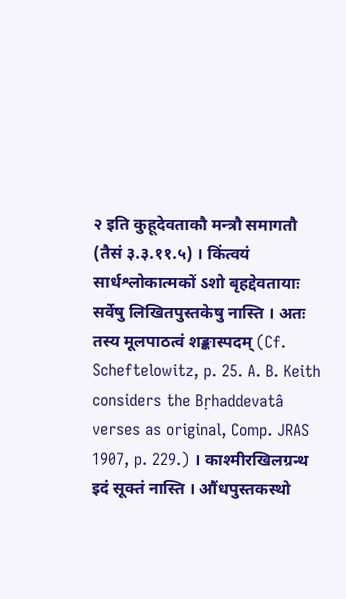२ इति कुहूदेवताकौ मन्त्रौ समागतौ (तैसं ३.३.११.५) । किंत्वयं सार्धश्लोकात्मकों ऽशो बृहद्देवतायाः सर्वेषु लिखितपुस्तकेषु नास्ति । अतः तस्य मूलपाठत्वं शङ्कास्पदम् (Cf. Scheftelowitz, p. 25. A. B. Keith considers the Bṛhaddevatâ verses as original, Comp. JRAS 1907, p. 229.) । काश्मीरखिलग्रन्थ इदं सूक्तं नास्ति । औंधपुस्तकस्थो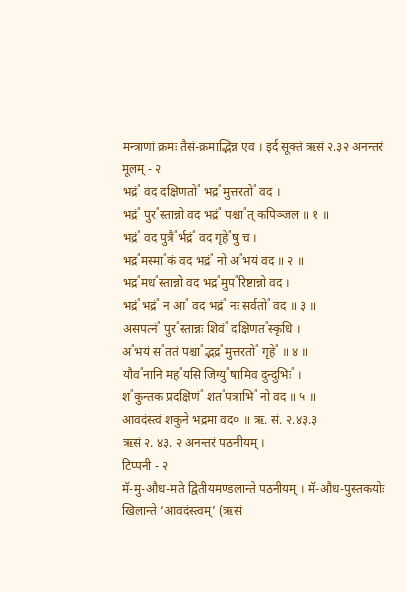मन्त्राणां क्रमः तैसं-क्रमाद्भिन्न एव । इर्द सूक्तं ऋसं २.३२ अनन्तरं
मूलम् - २
भद्रं᳓ वद दक्षिणतो᳓ भद्र᳓मुत्तरतो᳓ वद ।
भद्रं᳓ पुर᳓स्तान्नो वद भद्रं᳓ पश्चा᳓त् कपिञ्जल ॥ १ ॥
भद्रं᳓ वद पुत्रै᳓र्भद्रं᳓ वद गृहे᳓षु च ।
भद्र᳓मस्मा᳓कं वद भद्रं᳓ नो अ᳓भयं वद ॥ २ ॥
भद्र᳓मध᳓स्तान्नो वद भद्र᳓मुप᳓रिष्टान्नो वद ।
भद्रं᳓भद्रं᳓ न आ᳓ वद भद्रं᳓ नः सर्वतो᳓ वद ॥ ३ ॥
असपत्नं᳓ पुर᳓स्तान्नः शिवं᳓ दक्षिणत᳓स्कृधि ।
अ᳓भयं स᳓ततं पश्चा᳓द्भद्र᳓मुत्तरतो᳓ गृहे᳓ ॥ ४ ॥
यौव᳓नानि मह᳓यसि जिग्यु᳓षामिव दुन्दुभिः᳓ ।
श᳓कुन्तक प्रदक्षिणं᳓ शत᳓पत्राभि᳓ नो वद ॥ ५ ॥
आवदंस्त्वं शकुने भद्रमा वद० ॥ ऋ. सं. २.४३.३
ऋसं २. ४३. २ अनन्तरं पठनीयम् ।
टिप्पनी - २
मॅ-मु-औध-मते द्वितीयमण्डलान्ते पठनीयम् । मॅ-औध-पुस्तकयोः खिलान्ते ‘आवदंस्त्वम्’ (ऋसं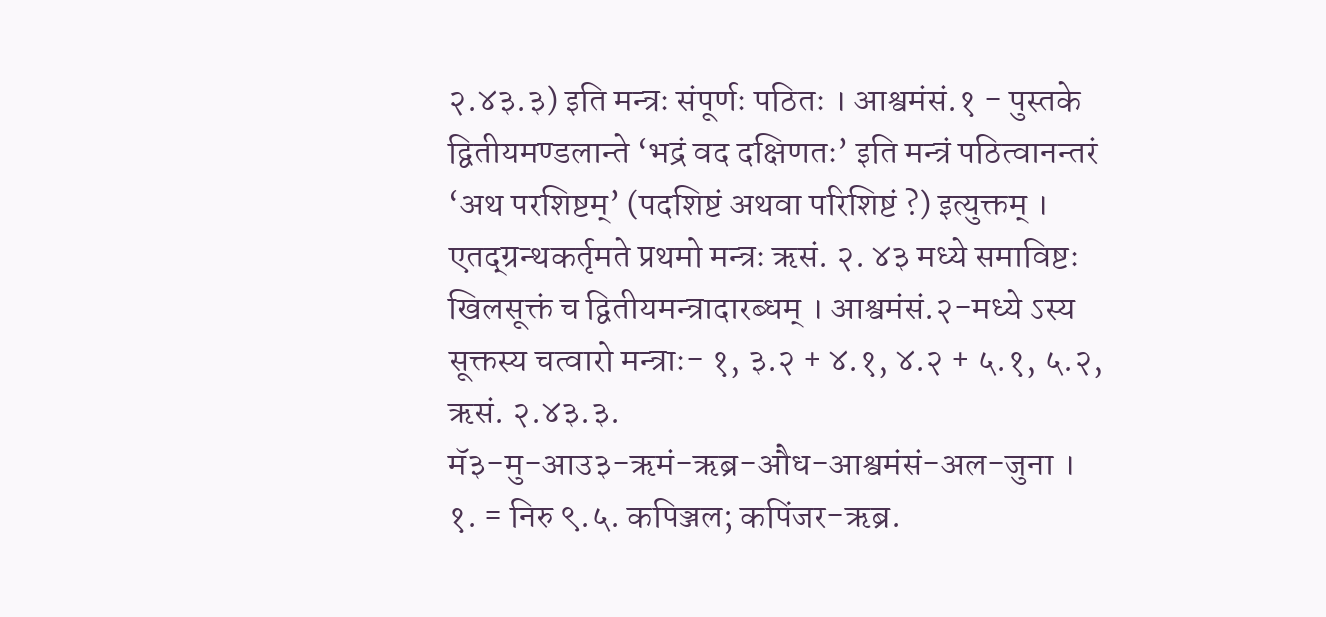२.४३.३) इति मन्त्रः संपूर्णः पठितः । आश्वमंसं.१ - पुस्तके द्वितीयमण्डलान्ते ‘भद्रं वद दक्षिणतः’ इति मन्त्रं पठित्वानन्तरं ‘अथ परशिष्टम्’ (पदशिष्टं अथवा परिशिष्टं ?) इत्युक्तम् । एतद्ग्रन्थकर्तृमते प्रथमो मन्त्रः ऋसं. २. ४३ मध्ये समाविष्टः खिलसूक्तं च द्वितीयमन्त्रादारब्धम् । आश्वमंसं.२-मध्ये ऽस्य सूक्तस्य चत्वारो मन्त्राः- १, ३.२ + ४.१, ४.२ + ५.१, ५.२, ऋसं. २.४३.३.
मॅ३-मु-आउ३-ऋमं-ऋब्र-औध-आश्वमंसं-अल-जुना ।
१. = निरु ९.५. कपिञ्जल; कपिंजर-ऋब्र.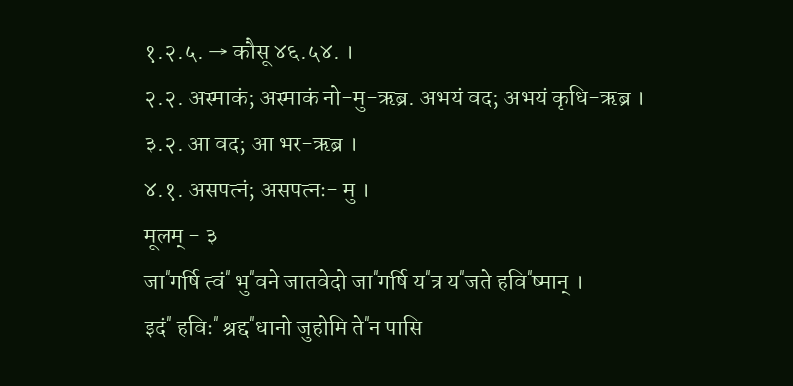१.२.५. → कौसू ४६.५४. ।
२.२. अस्माकं; अस्माकं नो-मु-ऋब्र. अभयं वद; अभयं कृधि-ऋब्र ।
३.२. आ वद; आ भर-ऋब्र ।
४.१. असपत्नं; असपत्नः- मु ।
मूलम् - ३
जा᳓गर्षि त्वं᳓ भु᳓वने जातवेदो जा᳓गर्षि य᳓त्र य᳓जते हवि᳓ष्मान् ।
इदं᳓ हविः᳓ श्रद्द᳓धानो जुहोमि ते᳓न पासि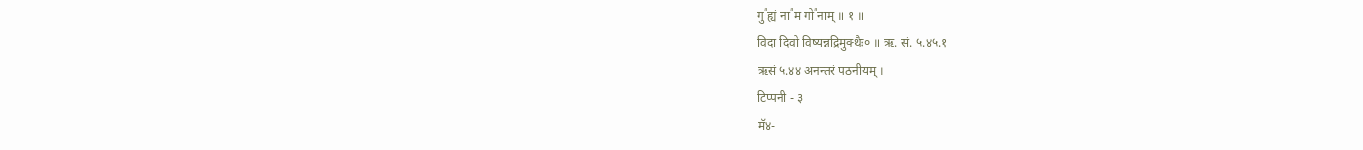गु᳓ह्यं ना᳓म गो᳓नाम् ॥ १ ॥
विदा दिवो विष्यन्नद्रिमुक्थैः० ॥ ऋ. सं. ५.४५.१
ऋसं ५.४४ अनन्तरं पठनीयम् ।
टिप्पनी - ३
मॅ४-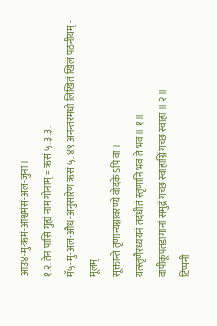आउ४-मु-ऋमं-आश्वमंसं-अल-जुना ।
१.२. तेन पासि गुह्यं नाम गोनाम् = ऋसं ५.३.३.
मॅ५-मु-अल-औध-अनुसारेण ऋसं ५. ४९ अनन्तरमधो लिखितं खिलं पठनीयम् -
मूलम्
सूक्तान्ते तृणान्यग्नावरण्ये वोदके ऽपि वा ।
यत्स्तृणैरध्ययनं तदधीतं स्तृणानि भव ते भव ॥ १ ॥
वापीकूपतडागानां समुद्रं गच्छ स्वाहाग्निं गच्छ स्वाहा ॥ २ ॥
टिप्पनी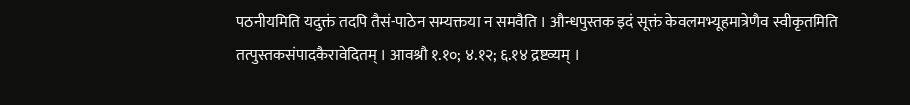पठनीयमिति यदुक्तं तदपि तैसं-पाठेन सम्यक्तया न समवैति । औन्धपुस्तक इदं सूक्तं केवलमभ्यूहमात्रेणैव स्वीकृतमिति तत्पुस्तकसंपादकैरावेदितम् । आवश्रौ १.१०; ४.१२; ६.१४ द्रष्टव्यम् ।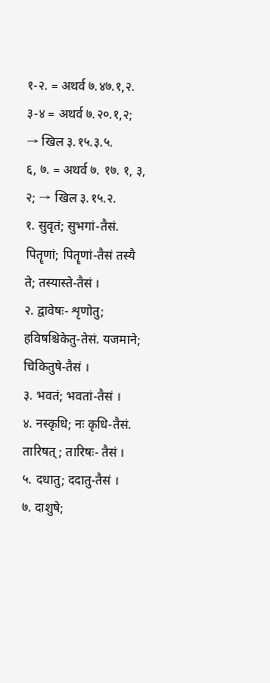१-२. = अथर्व ७.४७.१,२.
३-४ = अथर्व ७.२०.१,२; → खिल ३.१५.३.५.
६, ७. = अथर्व ७. १७. १, ३, २; → खिल ३.१५.२.
१. सुवृतं; सुभगां-तैसं. पितॄणां; पितॄणां-तैसं तस्यै ते; तस्यास्ते-तैसं ।
२. द्वावेषः- शृणोतु; हविषश्चिकेतु-तेसं. यजमाने; चिकितुषे-तैसं ।
३. भवतं; भवतां-तैसं ।
४. नस्कृधि; नः कृधि-तैसं. तारिषत्; तारिषः- तैसं ।
५. दधातु; ददातु-तैसं ।
७. दाशुषे;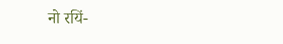नो रयिं-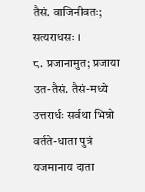तैसं. वाजिनीवतः; सत्यराधसः ।
८. प्रजानामुत; प्रजाया उत-तैसं. तैसं-मध्ये उत्तरार्धः सर्वथा भिन्नो वर्तते-धाता पुत्रं यजमानाय दाता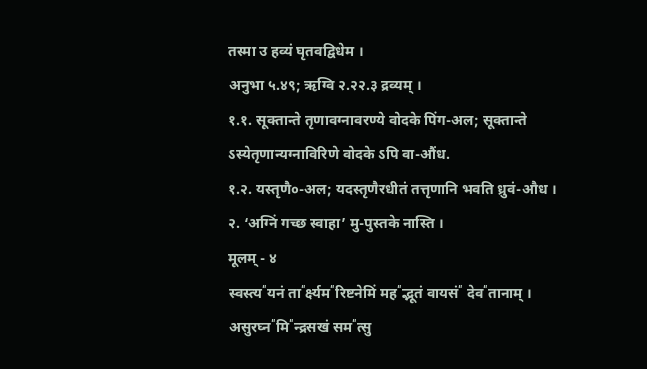तस्मा उ हव्यं घृतवद्विधेम ।
अनुभा ५.४९; ऋग्वि २.२२.३ द्रव्यम् ।
१.१. सूक्तान्ते तृणावग्नावरण्ये वोदके पिंग-अल; सूक्तान्ते ऽस्येतृणान्यग्नाविरिणे वोदके ऽपि वा-औंध.
१.२. यस्तृणै०-अल; यदस्तृणैरधीतं तत्तृणानि भवति ध्रुवं-औध ।
२. ‘अग्निं गच्छ स्वाहा’ मु-पुस्तके नास्ति ।
मूलम् - ४
स्वस्त्य᳓यनं ता᳓र्क्ष्यम᳓रिष्टनेमिं मह᳓द्भूतं वायसं᳓ देव᳓तानाम् ।
असुरघ्न᳓मि᳓न्द्रसखं सम᳓त्सु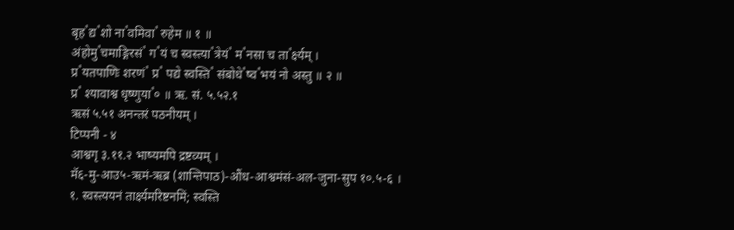बृह᳓द्य᳓शो ना᳓वमिवा᳓ रुहेम ॥ १ ॥
अंहोमु᳓चमाङ्गिरसं᳓ ग᳓यं च स्वस्त्या᳓त्रेयं᳓ म᳓नसा च ता᳓र्क्ष्यम् ।
प्र᳓यतपाणिः शरणं᳓ प्र᳓ पद्ये स्वस्ति᳓ संबोधे᳓ष्व᳓भयं नो अस्तु ॥ २ ॥
प्र᳓ श्यावाश्व धृष्णुया᳓० ॥ ऋ. सं. ५.५२.१
ऋसं ५.५१ अनन्तरं पठनीयम् ।
टिप्पनी - ४
आश्वगृ ३.११.२ भाष्यमपि द्रष्टव्यम् ।
मॅ६-मु-आउ५-ऋमं-ऋब्र (शान्तिपाठ)-औंध-आश्वमंसं-अल-जुना-सुप १०.५-६ ।
१. स्वस्त्ययनं तार्क्ष्यमरिष्टनमिं; स्वस्ति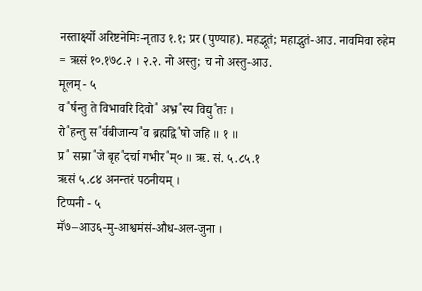नस्तार्क्ष्यो अरिष्टनेमिः-नृताउ १.१; प्रर (पुण्याह). महद्भूतं; महाद्भुतं-आउ. नावमिवा रुहेम = ऋसं १०.१७८.२ । २.२. नो अस्तु; च नो अस्तु-आउ.
मूलम् - ५
व᳓र्षन्तु ते विभावरि दिवो᳓ अभ्र᳓स्य विद्यु᳓तः ।
रो᳓हन्तु स᳓र्वबीजान्य᳓व ब्रह्मद्वि᳓षो जहि ॥ १ ॥
प्र᳓ सम्रा᳓जे बृह᳓दर्चा गभीर᳓म्० ॥ ऋ. सं. ५.८५.१
ऋसं ५.८४ अनन्तरं पठनीयम् ।
टिप्पनी - ५
मॅ७–आउ६-मु-आश्वमंसं-औध-अल-जुना ।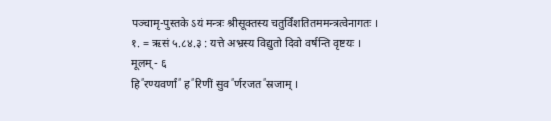पञ्चामृ-पुस्तके ऽयं मन्त्रः श्रीसूक्तस्य चतुर्विंशतितममन्त्रत्वेनागतः ।
१. = ऋसं ५.८४.३ : यत्ते अभ्रस्य विद्युतो दिवो वर्षन्ति वृष्टयः ।
मूलम् - ६
हि᳓रण्यवर्णां᳓ ह᳓रिणीं सुव᳓र्णरजत᳓स्रजाम् ।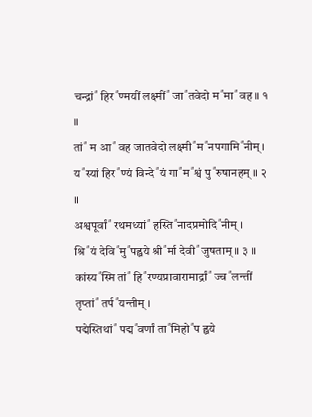चन्द्रां᳓ हिर᳓ण्मयीं लक्ष्मीं᳓ जा᳓तवेदो म᳓मा᳓ वह ॥ १ ॥
तां᳓ म आ᳓ वह जातवेदो लक्ष्मी᳓म᳓नपगामि᳓नीम् ।
य᳓स्यां हिर᳓ण्यं विन्दे᳓यं गा᳓म᳓श्वं पु᳓रुषानहम् ॥ २ ॥
अश्वपूर्वां᳓ रथमध्यां᳓ हस्ति᳓नादप्रमोदि᳓नीम् ।
श्रि᳓यं देवि᳓मु᳓पह्वये श्री᳓र्मा देवी᳓ जुषताम् ॥ ३ ॥
कांस्य᳓स्मि तां᳓ हि᳓रण्यप्रावारामार्द्रां᳓ ज्व᳓लन्तीं तृप्तां᳓ तर्प᳓यन्तीम् ।
पद्मेस्तिथां᳓ पद्म᳓वर्णां ता᳓मिहो᳓प ह्वये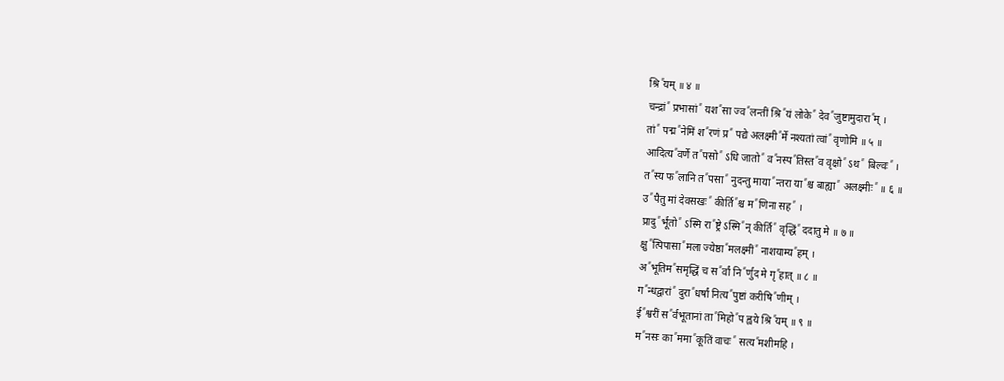श्रि᳓यम् ॥ ४ ॥
चन्द्रां᳓ प्रभासां᳓ यश᳓सा ज्व᳓लन्तीं श्रि᳓यं लोके᳓ देव᳓जुष्टामुदारा᳓म् ।
तां᳓ पद्म᳓नेमिं श᳓रणं प्र᳓ पद्ये अलक्ष्मी᳓र्मे नश्यतां त्वां᳓ वृणोमि ॥ ५ ॥
आदित्य᳓वर्णे त᳓पसो᳓ ऽधि जातो᳓ व᳓नस्प᳓तिस्त᳓व वृक्षो᳓ ऽथ᳓ बिल्वः᳓ ।
त᳓स्य फ᳓लानि त᳓पसा᳓ नुदन्तु माया᳓न्तरा या᳓श्च बाह्या᳓ अलक्ष्मीः᳓ ॥ ६ ॥
उ᳓पैतु मां देवसखः᳓ कीर्ति᳓श्च म᳓णिना सह᳓ ।
प्रादु᳓र्भूतो᳓ ऽस्मि रा᳓ष्ट्रे ऽस्मि᳓न् कीर्तिं᳓ वृद्धिं᳓ ददातु मे ॥ ७ ॥
क्षु᳓त्पिपासा᳓मला ज्येष्ठा᳓मलक्ष्मीं᳓ नाशयाम्य᳓हम् ।
अ᳓भूतिम᳓समृद्धिं च स᳓र्वां नि᳓र्णुद मे गृ᳓हात् ॥ ८ ॥
ग᳓न्धद्वारां᳓ दुरा᳓धर्षां नित्य᳓पुष्टां करीषि᳓णीम् ।
ई᳓श्वरीं स᳓र्वभूतानां ता᳓मिहो᳓प ह्वये श्रि᳓यम् ॥ ९ ॥
म᳓नसः का᳓ममा᳓कूतिं वाचः᳓ सत्य᳓मशीमहि ।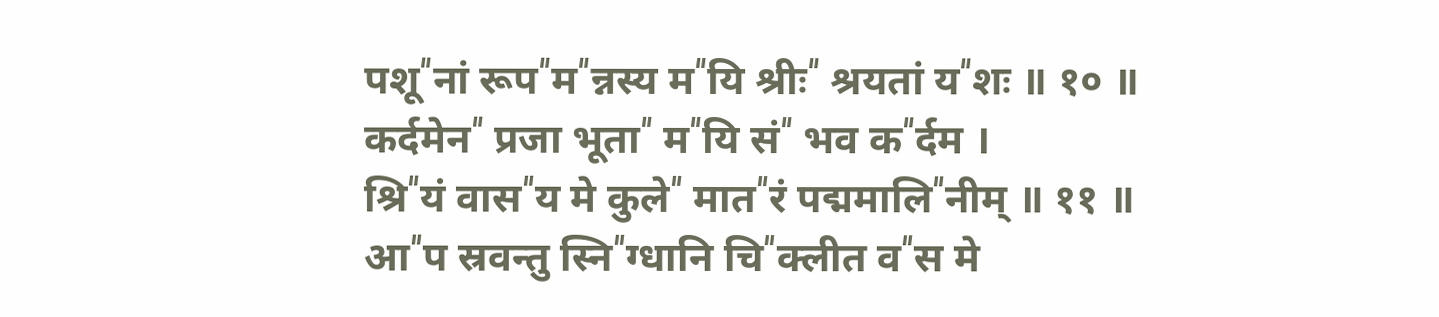पशू᳓नां रूप᳓म᳓न्नस्य म᳓यि श्रीः᳓ श्रयतां य᳓शः ॥ १० ॥
कर्दमेन᳓ प्रजा भूता᳓ म᳓यि सं᳓ भव क᳓र्दम ।
श्रि᳓यं वास᳓य मे कुले᳓ मात᳓रं पद्ममालि᳓नीम् ॥ ११ ॥
आ᳓प स्रवन्तु स्नि᳓ग्धानि चि᳓क्लीत व᳓स मे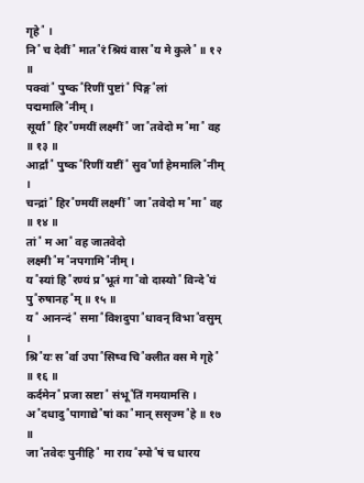गृहे᳓ ।
नि᳓ च देवीं᳓ मात᳓रं श्रियं वास᳓य मे कुले᳓ ॥ १२ ॥
पक्वां᳓ पुष्क᳓रिणीं पुष्टां᳓ पिङ्ग᳓लां पद्ममालि᳓नीम् ।
सूर्यां᳓ हिर᳓ण्मयीं लक्ष्मीं᳓ जा᳓तवेदो म᳓मा᳓ वह ॥ १३ ॥
आर्द्रां᳓ पुष्क᳓रिणीं यष्टीं᳓ सुव᳓र्णां हेममालि᳓नीम् ।
चन्द्रां᳓ हिर᳓ण्मयीं लक्ष्मीं᳓ जा᳓तवेदो म᳓मा᳓ वह ॥ १४ ॥
तां᳓ म आ᳓ वह जातवेदो लक्ष्मी᳓म᳓नपगामि᳓नीम् ।
य᳓स्यां हि᳓रण्यं प्र᳓भूतं गा᳓वो दास्यो᳓ विन्दे᳓यं पु᳓रुषानह᳓म् ॥ १५ ॥
य᳓ आनन्दं᳓ समा᳓विशदुपा᳓धावन् विभा᳓वसुम् ।
श्रि᳓यः स᳓र्वा उपा᳓सिष्व चि᳓क्लीत वस मे गृहे᳓ ॥ १६ ॥
कर्दमेन᳓ प्रजा स्रष्टा᳓ संभू᳓तिं गमयामसि ।
अ᳓दधादु᳓पागाद्ये᳓षां का᳓मान् ससृज्म᳓हे ॥ १७ ॥
जा᳓तवेदः पुनीहि᳓ मा राय᳓स्पो᳓षं च धारय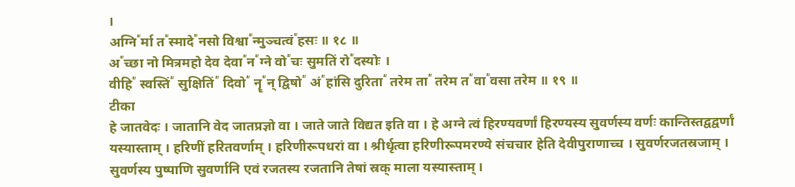।
अग्नि᳓र्मा त᳓स्मादे᳓नसो विश्वा᳓न्मुञ्चत्वं᳓हसः ॥ १८ ॥
अ᳓च्छा नो मित्रमहो देव देवा᳓न᳓ग्ने वो᳓चः सुमतिं रो᳓दस्योः ।
वीहि᳓ स्वस्तिं᳓ सुक्षितिं᳓ दिवो᳓ नॄ᳓न् द्विषो᳓ अं᳓हांसि दुरिता᳓ तरेम ता᳓ तरेम त᳓वा᳓वसा तरेम ॥ १९ ॥
टीका
हे जातवेदः । जातानि वेद जातप्रज्ञो वा । जाते जाते विद्यत इति वा । हे अग्ने त्वं हिरण्यवर्णां हिरण्यस्य सुवर्णस्य वर्णः कान्तिस्तद्वद्वर्णां यस्यास्ताम् । हरिणीं हरितवर्णाम् । हरिणीरूपधरां वा । श्रीर्धृत्वा हरिणीरूपमरण्ये संचचार हेति देवीपुराणाच्च । सुवर्णरजतस्रजाम् । सुवर्णस्य पुष्पाणि सुवर्णानि एवं रजतस्य रजतानि तेषां स्रक् माला यस्यास्ताम् ।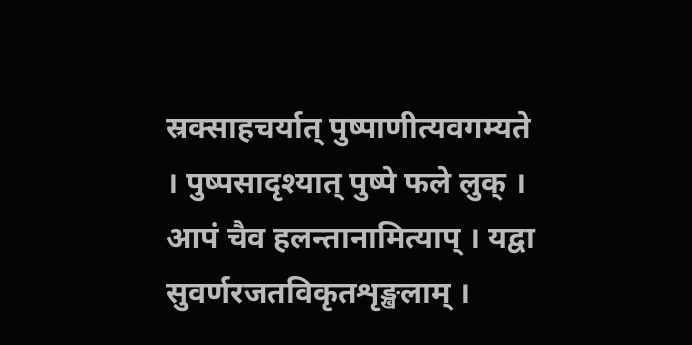स्रक्साहचर्यात् पुष्पाणीत्यवगम्यते । पुष्पसादृश्यात् पुष्पे फले लुक् । आपं चैव हलन्तानामित्याप् । यद्वा सुवर्णरजतविकृतशृङ्खलाम् ।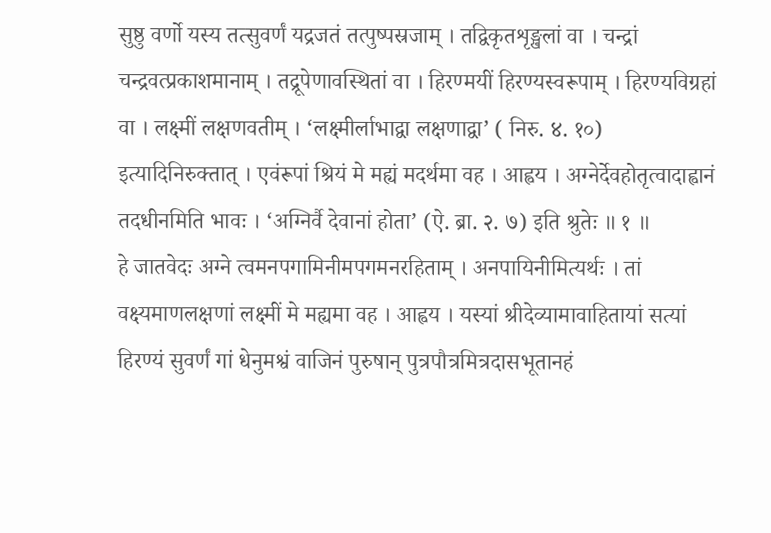सुष्ठु वर्णो यस्य तत्सुवर्णं यद्रजतं तत्पुष्पस्रजाम् । तद्विकृतशृङ्खलां वा । चन्द्रां चन्द्रवत्प्रकाशमानाम् । तद्रूपेणावस्थितां वा । हिरण्मयीं हिरण्यस्वरूपाम् । हिरण्यविग्रहां वा । लक्ष्मीं लक्षणवतीम् । ‘लक्ष्मीर्लाभाद्वा लक्षणाद्वा’ ( निरु. ४. १०) इत्यादिनिरुक्तात् । एवंरूपां श्रियं मे मह्यं मदर्थमा वह । आह्वय । अग्नेर्देवहोतृत्वादाह्वानं तदधीनमिति भावः । ‘अग्निर्वै देवानां होता’ (ऐ. ब्रा. २. ७) इति श्रुतेः ॥ १ ॥
हे जातवेदः अग्ने त्वमनपगामिनीमपगमनरहिताम् । अनपायिनीमित्यर्थः । तां वक्ष्यमाणलक्षणां लक्ष्मीं मे मह्यमा वह । आह्वय । यस्यां श्रीदेव्यामावाहितायां सत्यां हिरण्यं सुवर्णं गां धेनुमश्वं वाजिनं पुरुषान् पुत्रपौत्रमित्रदासभूतानहं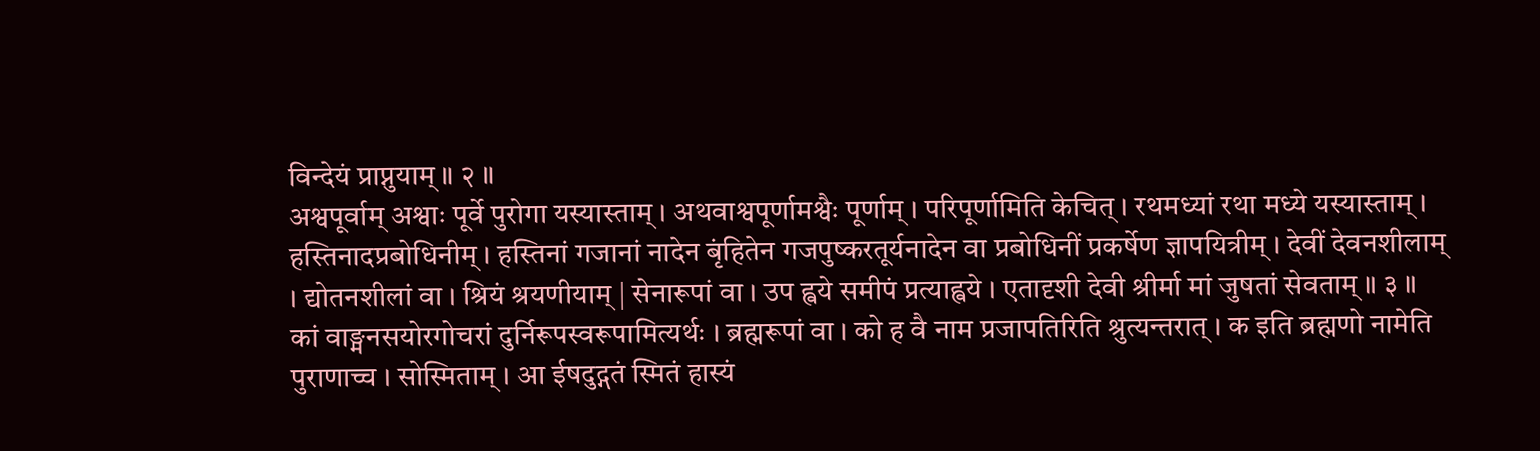विन्देयं प्राप्नुयाम् ॥ २ ॥
अश्वपूर्वाम् अश्वाः पूर्वे पुरोगा यस्यास्ताम् । अथवाश्वपूर्णामश्वैः पूर्णाम् । परिपूर्णामिति केचित् । रथमध्यां रथा मध्ये यस्यास्ताम् । हस्तिनादप्रबोधिनीम् । हस्तिनां गजानां नादेन बृंहितेन गजपुष्करतूर्यनादेन वा प्रबोधिनीं प्रकर्षेण ज्ञापयित्रीम् । देवीं देवनशीलाम् । द्योतनशीलां वा । श्रियं श्रयणीयाम् | सेनारूपां वा । उप ह्वये समीपं प्रत्याह्वये । एतादृशी देवी श्रीर्मा मां जुषतां सेवताम् ॥ ३ ॥
कां वाङ्मनसयोरगोचरां दुर्निरूपस्वरूपामित्यर्थः । ब्रह्मरूपां वा । को ह वै नाम प्रजापतिरिति श्रुत्यन्तरात् । क इति ब्रह्मणो नामेति पुराणाच्च । सोस्मिताम् । आ ईषदुद्गतं स्मितं हास्यं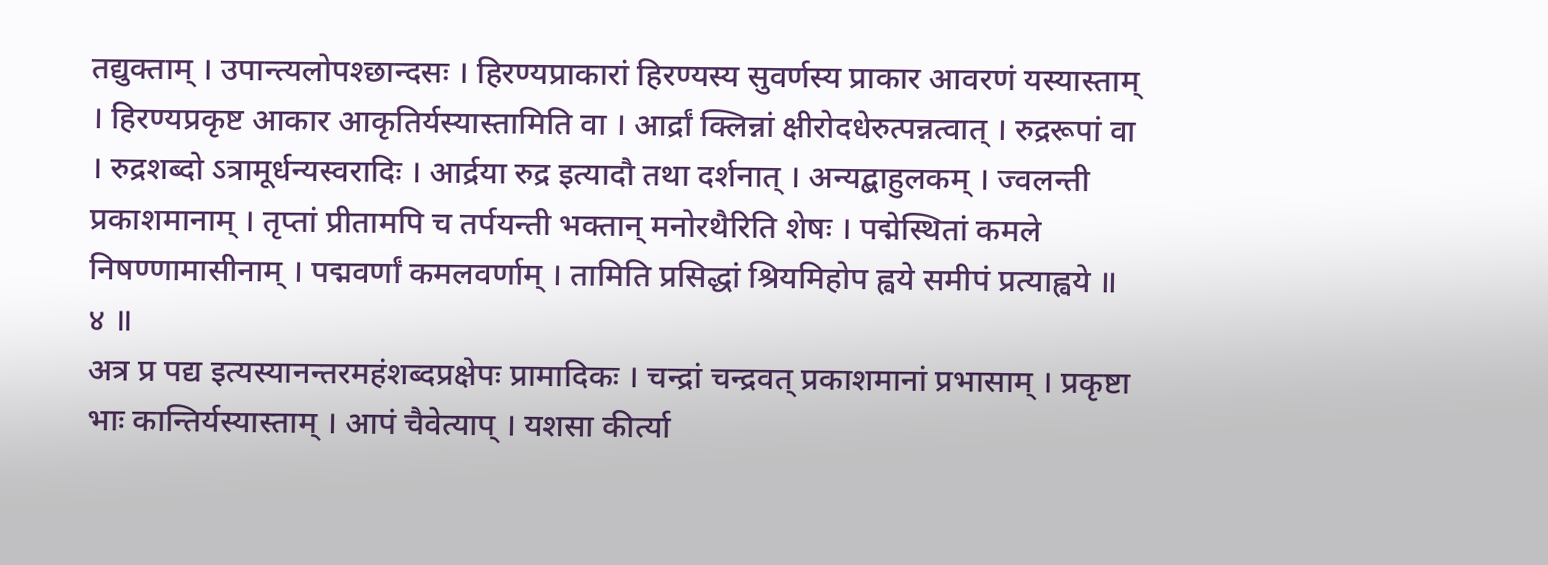तद्युक्ताम् । उपान्त्यलोपश्छान्दसः । हिरण्यप्राकारां हिरण्यस्य सुवर्णस्य प्राकार आवरणं यस्यास्ताम् । हिरण्यप्रकृष्ट आकार आकृतिर्यस्यास्तामिति वा । आर्द्रां क्लिन्नां क्षीरोदधेरुत्पन्नत्वात् । रुद्ररूपां वा । रुद्रशब्दो ऽत्रामूर्धन्यस्वरादिः । आर्द्रया रुद्र इत्यादौ तथा दर्शनात् । अन्यद्बाहुलकम् । ज्वलन्ती प्रकाशमानाम् । तृप्तां प्रीतामपि च तर्पयन्ती भक्तान् मनोरथैरिति शेषः । पद्मेस्थितां कमले निषण्णामासीनाम् । पद्मवर्णां कमलवर्णाम् । तामिति प्रसिद्धां श्रियमिहोप ह्वये समीपं प्रत्याह्वये ॥ ४ ॥
अत्र प्र पद्य इत्यस्यानन्तरमहंशब्दप्रक्षेपः प्रामादिकः । चन्द्रां चन्द्रवत् प्रकाशमानां प्रभासाम् । प्रकृष्टा भाः कान्तिर्यस्यास्ताम् । आपं चैवेत्याप् । यशसा कीर्त्या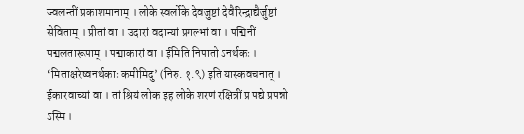ज्वलन्तीं प्रकाशमानाम् । लोके स्वर्लोके देवजुष्टां देवैरिन्द्राद्यैर्जुष्टां सेविताम् । प्रीतां वा । उदारां वदान्यां प्रगल्भां वा । पद्मिनीं पद्मलतारूपाम् । पद्माकारां वा । ईमिति निपातो ऽनर्थकः । ‘मिताक्षरेष्वनर्थकाः कमीमिदु’ (निरु. १.९) इति यास्कवचनात् । ईकारवाच्यां वा । तां श्रियं लोक इह लोके शरणं रक्षित्रीं प्र पद्ये प्रपन्नो ऽस्मि ।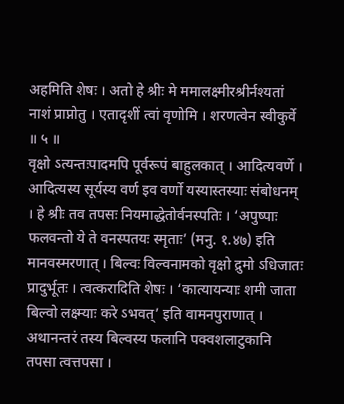अहमिति शेषः । अतो हे श्रीः मे ममालक्ष्मीरश्रीर्नश्यतां नाशं प्राप्नोतु । एतादृशीं त्वां वृणोमि । शरणत्वेन स्वीकुर्वे ॥ ५ ॥
वृक्षो ऽत्यन्तःपादमपि पूर्वरूपं बाहुलकात् । आदित्यवर्णे । आदित्यस्य सूर्यस्य वर्ण इव वर्णो यस्यास्तस्याः संबोधनम् । हे श्रीः तव तपसः नियमाद्धेतोर्वनस्पतिः । ‘अपुष्पाः फलवन्तो ये ते वनस्पतयः स्मृताः’ (मनु. १.४७) इति मानवस्मरणात् । बिल्वः विल्वनामको वृक्षो द्रुमो ऽधिजातः प्रादुर्भूतः । त्वत्करादिति शेषः । ‘कात्यायन्याः शमी जाता बिल्वो लक्ष्म्याः करे ऽभवत्’ इति वामनपुराणात् । अथानन्तरं तस्य बिल्वस्य फलानि पक्वशलाटुकानि तपसा त्वत्तपसा ।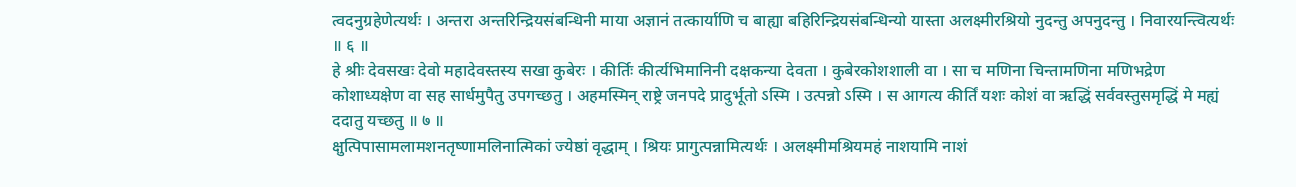त्वदनुग्रहेणेत्यर्थः । अन्तरा अन्तरिन्द्रियसंबन्धिनी माया अज्ञानं तत्कार्याणि च बाह्या बहिरिन्द्रियसंबन्धिन्यो यास्ता अलक्ष्मीरश्रियो नुदन्तु अपनुदन्तु । निवारयन्त्वित्यर्थः ॥ ६ ॥
हे श्रीः देवसखः देवो महादेवस्तस्य सखा कुबेरः । कीर्तिः कीर्त्यभिमानिनी दक्षकन्या देवता । कुबेरकोशशाली वा । सा च मणिना चिन्तामणिना मणिभद्रेण कोशाध्यक्षेण वा सह सार्धमुपैतु उपगच्छतु । अहमस्मिन् राष्ट्रे जनपदे प्रादुर्भूतो ऽस्मि । उत्पन्नो ऽस्मि । स आगत्य कीर्तिं यशः कोशं वा ऋद्धिं सर्ववस्तुसमृद्धिं मे मह्यं ददातु यच्छतु ॥ ७ ॥
क्षुत्पिपासामलामशनतृष्णामलिनात्मिकां ज्येष्ठां वृद्धाम् । श्रियः प्रागुत्पन्नामित्यर्थः । अलक्ष्मीमश्रियमहं नाशयामि नाशं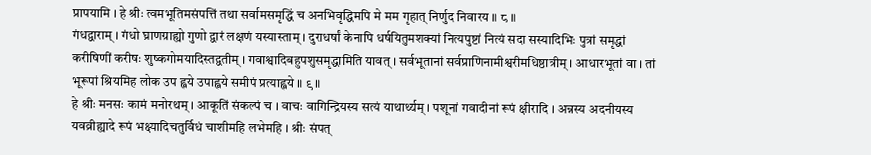प्रापयामि । हे श्रीः त्वमभूतिमसंपत्तिं तथा सर्वामसमृद्धिं च अनभिवृद्धिमपि मे मम गृहात् निर्णुद निवारय ॥ ८ ॥
गंधद्वाराम् । गंधो घ्राणग्राह्यो गुणो द्वारं लक्षणं यस्यास्ताम् । दुराधर्षां केनापि धर्षयितुमशक्यां नित्यपुष्टां नित्यं सदा सस्यादिभिः पुत्रां समृद्धां करीषिणीं करीषः शुष्कगोमयादिस्तद्वतीम् । गवाश्वादिबहुपशुसमृद्धामिति यावत् । सर्वभूतानां सर्वप्राणिनामीश्वरीमधिष्ठात्रीम् । आधारभूतां वा । तां भूरूपां श्रियमिह लोक उप ह्वये उपाह्वये समीपं प्रत्याह्वये ॥ ९ ॥
हे श्रीः मनसः कामं मनोरथम् । आकूतिं संकल्पं च । वाचः वागिन्द्रियस्य सत्यं याथार्थ्यम् । पशूनां गवादीनां रूपं क्षीरादि । अन्नस्य अदनीयस्य यवव्रीह्यादे रूपं भक्ष्यादिचतुर्विधं चाशीमहि लभेमहि । श्रीः संपत्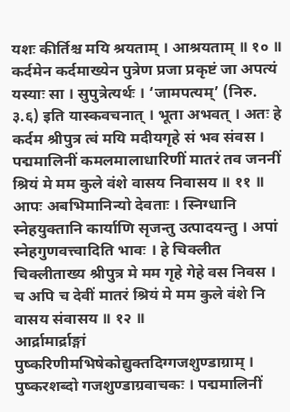यशः कीर्तिश्च मयि श्रयताम् । आश्रयताम् ॥ १० ॥
कर्दमेन कर्दमाख्येन पुत्रेण प्रजा प्रकृष्टं जा अपत्यं यस्याः सा । सुपुत्रेत्यर्थः । ‘जामपत्यम्’ (निरु. ३.६) इति यास्कवचनात् । भूता अभवत् । अतः हे कर्दम श्रीपुत्र त्वं मयि मदीयगृहे सं भव संवस । पद्ममालिनीं कमलमालाधारिणीं मातरं तव जननीं श्रियं मे मम कुले वंशे वासय निवासय ॥ ११ ॥
आपः अबभिमानिन्यो देवताः । स्निग्धानि स्नेहयुक्तानि कार्याणि सृजन्तु उत्पादयन्तु । अपां स्नेहगुणवत्त्वादिति भावः । हे चिक्लीत चिक्लीताख्य श्रीपुत्र मे मम गृहे गेहे वस निवस । च अपि च देवीं मातरं श्रियं मे मम कुले वंशे नि वासय संवासय ॥ १२ ॥
आर्द्रामार्द्राङ्गां पुष्करिणीमभिषेकोद्युक्तदिग्गजशुण्डाग्राम् । पुष्करशब्दो गजशुण्डाग्रवाचकः । पद्ममालिनीं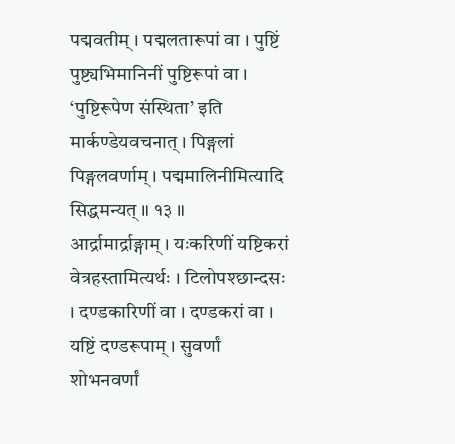पद्मवतीम् । पद्मलतारूपां वा । पुष्टिं पुष्ट्यभिमानिनीं पुष्टिरूपां वा । ‘पुष्टिरूपेण संस्थिता’ इति मार्कण्डेयवचनात् । पिङ्गलां पिङ्गलवर्णाम् । पद्ममालिनीमित्यादि सिद्धमन्यत् ॥ १३ ॥
आर्द्रामार्द्राङ्गाम् । यःकरिणीं यष्टिकरां वेत्रहस्तामित्यर्थः । टिलोपश्छान्दसः । दण्डकारिणीं वा । दण्डकरां वा । यष्टिं दण्डरूपाम् । सुवर्णां शोभनवर्णां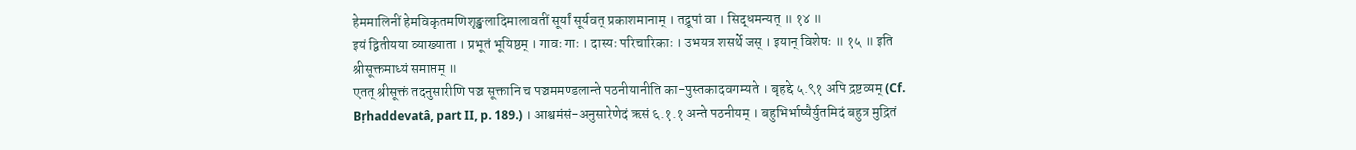हेममालिनीं हेमविकृतमणिशृङ्खलादिमालावतीं सूर्यां सूर्यवत् प्रकाशमानाम् । तद्रूपां वा । सिद्धमन्यत् ॥ १४ ॥
इयं द्वितीयया व्याख्याता । प्रभूतं भूयिष्ठम् । गावः गाः । दास्यः परिचारिकाः । उभयत्र शसर्थे जस् । इयान् विशेषः ॥ १५ ॥ इति श्रीसूक्तमाध्यं समाप्तम् ॥
एतत् श्रीसूक्तं तदनुसारीणि पञ्च सूक्तानि च पञ्चममण्डलान्ते पठनीयानीति का-पुस्तकादवगम्यते । बृहद्दे ५.९१ अपि द्रष्टव्यम् (Cf. Bṛhaddevatâ, part II, p. 189.) । आश्वमंसं-अनुसारेणेदं ऋसं ६.१.१ अन्ते पठनीयम् । बहुभिर्भाष्यैर्युतमिदं बहुत्र मुद्रितं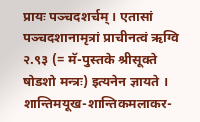प्रायः पञ्चदशर्चम् । एतासां पञ्चदशानामृत्रां प्राचीनत्वं ऋग्वि २.९३ (= मॅ-पुस्तके श्रीसूक्ते षोडशो मन्त्रः) इत्यनेन ज्ञायते । शान्तिमयूख-शान्तिकमलाकर-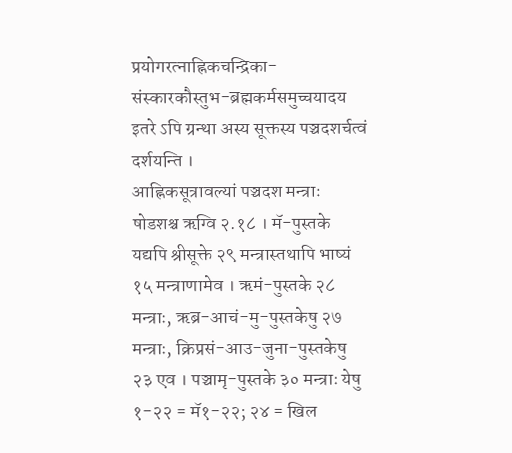प्रयोगरत्नाह्निकचन्द्रिका-संस्कारकौस्तुभ-ब्रह्मकर्मसमुच्चयादय इतरे ऽपि ग्रन्था अस्य सूक्तस्य पञ्चदशर्चत्वं दर्शयन्ति ।
आह्निकसूत्रावल्यां पञ्चदश मन्त्राः षोडशश्च ऋग्वि २.१८ । मॅ-पुस्तके यद्यपि श्रीसूक्ते २९ मन्त्रास्तथापि भाष्यं १५ मन्त्राणामेव । ऋमं-पुस्तके २८ मन्त्राः, ऋब्र-आचं-मु-पुस्तकेषु २७ मन्त्राः, क्रिप्रसं-आउ-जुना-पुस्तकेषु २३ एव । पञ्चामृ-पुस्तके ३० मन्त्राः येषु १-२२ = मॅ१-२२; २४ = खिल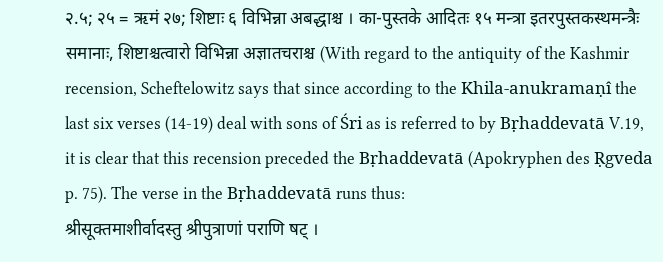२.५; २५ = ऋमं २७; शिष्टाः ६ विभिन्ना अबद्धाश्च । का-पुस्तके आदितः १५ मन्त्रा इतरपुस्तकस्थमन्त्रैः समानाः, शिष्टाश्चत्वारो विभिन्ना अज्ञातचराश्च (With regard to the antiquity of the Kashmir recension, Scheftelowitz says that since according to the Khila-anukramaṇî the last six verses (14-19) deal with sons of Śri as is referred to by Bṛhaddevatā V.19, it is clear that this recension preceded the Bṛhaddevatā (Apokryphen des Ṛgveda p. 75). The verse in the Bṛhaddevatā runs thus:
श्रीसूक्तमाशीर्वादस्तु श्रीपुत्राणां पराणि षट् ।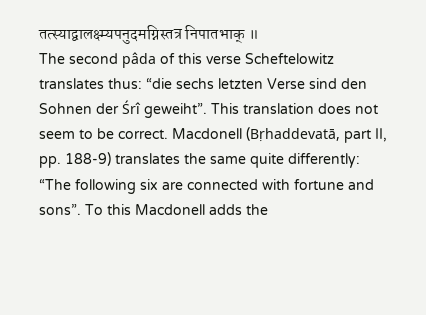तत्स्याद्वालक्ष्म्यपनुदमग्निस्तत्र निपातभाक् ॥
The second pâda of this verse Scheftelowitz translates thus: “die sechs letzten Verse sind den Sohnen der Śrî geweiht”. This translation does not seem to be correct. Macdonell (Bṛhaddevatā, part II, pp. 188-9) translates the same quite differently: “The following six are connected with fortune and sons”. To this Macdonell adds the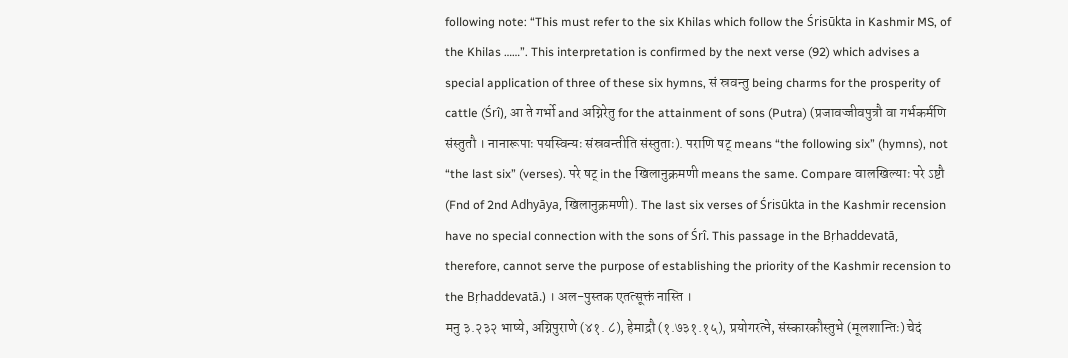following note: “This must refer to the six Khilas which follow the Śrisūkta in Kashmir MS, of the Khilas ……”. This interpretation is confirmed by the next verse (92) which advises a special application of three of these six hymns, सं स्रवन्तु being charms for the prosperity of cattle (Śrî), आ ते गर्भो and अग्निरेतु for the attainment of sons (Putra) (प्रजावज्जीवपुत्रौ वा गर्भकर्मणि संस्तुतौ । नानारूपाः पयस्विन्यः संस्रवन्तीति संस्तुताः). पराणि षट् means “the following six” (hymns), not “the last six” (verses). परे षट् in the खिलानुक्रमणी means the same. Compare वालखिल्याः परे ऽष्टौ (Fnd of 2nd Adhyāya, खिलानुक्रमणी). The last six verses of Śrisūkta in the Kashmir recension have no special connection with the sons of Śrî. This passage in the Bṛhaddevatā, therefore, cannot serve the purpose of establishing the priority of the Kashmir recension to the Bṛhaddevatā.) । अल-पुस्तक एतत्सूक्तं नास्ति ।
मनु ३.२३२ भाष्ये, अग्निपुराणे (४१. ८), हेमाद्रौ (१.७३१.१५), प्रयोगरत्ने, संस्कारकौस्तुभे (मूलशान्तिः) चेदं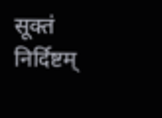सूक्तं निर्दिष्टम्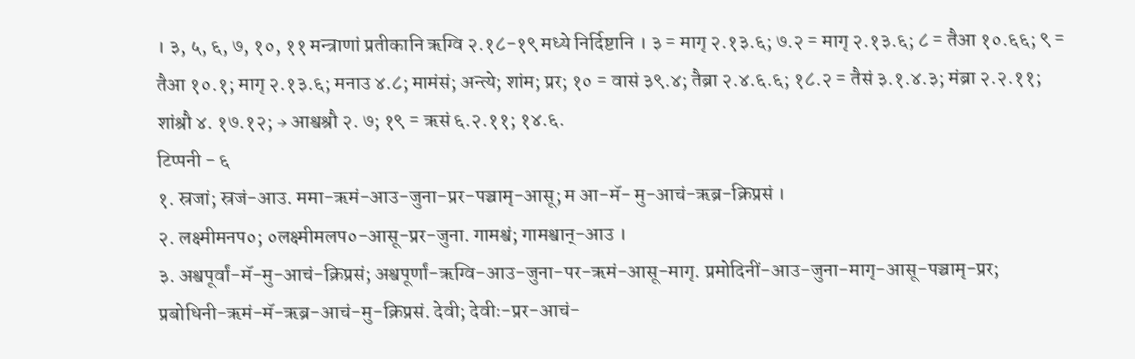। ३, ५, ६, ७, १०, ११ मन्त्राणां प्रतीकानि ऋग्वि २.१८-१९ मध्ये निर्दिष्टानि । ३ = मागृ २.१३.६; ७.२ = मागृ २.१३.६; ८ = तैआ १०.६६; ९ = तैआ १०.१; मागृ २.१३.६; मनाउ ४.८; मामंसं; अन्त्ये; शांम; प्रर; १० = वासं ३९.४; तैब्रा २.४.६.६; १८.२ = तैसं ३.१.४.३; मंब्रा २.२.११; शांश्रौ ४. १७.१२; → आश्वश्रौ २. ७; १९ = ऋसं ६.२.११; १४.६.
टिप्पनी - ६
१. स्रजां; स्रजं-आउ. ममा-ऋमं-आउ-जुना-प्रर-पञ्चामृ-आसू; म आ-मॅ- मु-आचं-ऋब्र-क्रिप्रसं ।
२. लक्ष्मीमनप०; ०लक्ष्मीमलप०-आसू-प्रर-जुना. गामश्वं; गामश्वान्-आउ ।
३. अश्वपूर्वां-मॅ-मु-आचं-क्रिप्रसं; अश्वपूर्णां-ऋग्वि-आउ-जुना-पर-ऋमं-आसू-मागृ. प्रमोदिनीं-आउ-जुना-मागृ-आसू-पञ्चामृ-प्रर; प्रबोधिनी-ऋमं-मॅ-ऋब्र-आचं-मु-क्रिप्रसं. देवी; देवीः-प्रर-आचं-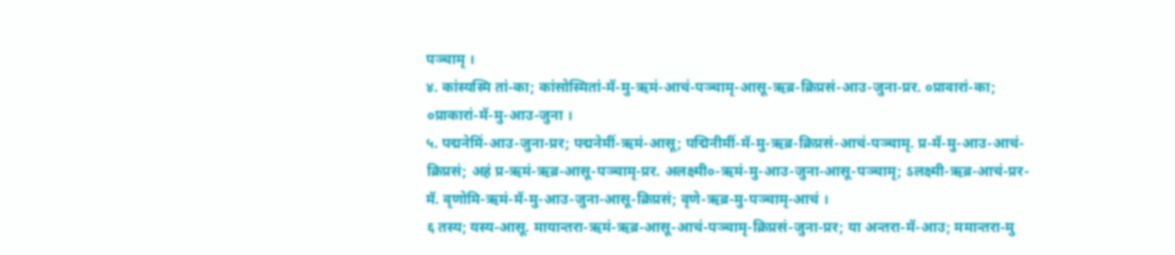पञ्चामृ ।
४. कांस्यस्मि तां-का; कांसोस्मितां-मॅ-मु-ऋमं-आचं-पञ्चामृ-आसू-ऋब्र-क्रिप्रसं-आउ-जुना-प्रर. ०प्रावारां-का; ०प्राकारां-मॅ-मु-आउ-जुना ।
५. पद्मनेमिं-आउ-जुना-प्रर; पद्मनेमीं-ऋमं-आसू; पद्मिनीमीं-मॅ-मु-ऋब्र-क्रिप्रसं-आचं-पञ्चामृ. प्र-मॅ-मु-आउ-आचं-क्रिप्रसं; अहं प्र-ऋमं-ऋब्र-आसू-पञ्चामृ-प्रर. अलक्ष्मी०-ऋमं-मु-आउ-जुना-आसू-पञ्चामृ; ऽलक्ष्मी-ऋब्र-आचं-प्रर-मॅ. वृणोमि-ऋमं-मॅ-मु-आउ-जुना-आसू-क्रिप्रसं; वृणे-ऋब्र-मु-पञ्चामृ-आचं ।
६ तस्य; यस्य-आसू. मायान्तरा-ऋमं-ऋब्र-आसू-आचं-पञ्चामृ-क्रिप्रसं-जुना-प्रर; या अन्तरा-मॅ-आउ; ममान्तरा-मु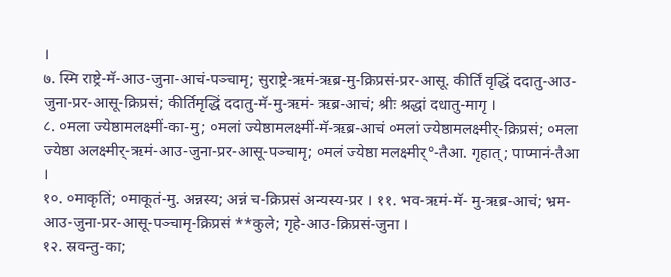।
७. स्मि राष्ट्रे-मॅ-आउ-जुना-आचं-पञ्चामृ; सुराष्ट्रे-ऋमं-ऋब्र-मु-क्रिप्रसं-प्रर-आसू. कीर्तिं वृद्धिं ददातु-आउ-जुना-प्रर-आसू-क्रिप्रसं; कीर्तिमृद्धिं ददातु-मॅ-मु-ऋमं- ऋब्र-आचं; श्रीः श्रद्धां दधातु-मागृ ।
८. ०मला ज्येष्ठामलक्ष्मीं-का-मु; ०मलां ज्येष्ठामलक्ष्मीं-मॅ-ऋब्र-आचं ०मलां ज्येष्ठामलक्ष्मीर्-क्रिप्रसं; ०मला ज्येष्ठा अलक्ष्मीर्-ऋमं-आउ-जुना-प्रर-आसू-पञ्चामृ; ०मलं ज्येष्ठा मलक्ष्मीर्°-तैआ. गृहात्; पाप्मानं-तैआ ।
१०. ०माकृतिं; ०माकूतं-मु. अन्नस्य; अन्नं च-क्रिप्रसं अन्यस्य-प्रर । ११. भव-ऋमं-मॅ- मु-ऋब्र-आचं; भ्रम-आउ-जुना-प्रर-आसू-पञ्चामृ-क्रिप्रसं **कुले; गृहे-आउ-क्रिप्रसं-जुना ।
१२. स्रवन्तु-का;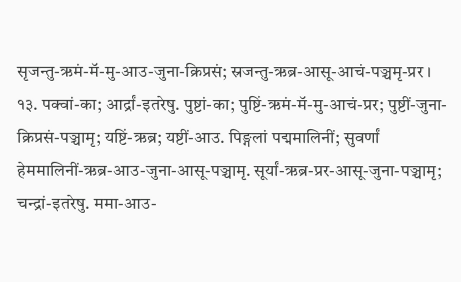सृजन्तु-ऋमं-मॅ-मु-आउ-जुना-क्रिप्रसं; स्रजन्तु-ऋब्र-आसू-आचं-पञ्चमृ-प्रर ।
१३. पक्वां-का; आर्द्रां-इतरेषु. पुष्टां-का; पुष्टिं-ऋमं-मॅ-मु-आचं-प्रर; पुष्टीं-जुना-क्रिप्रसं-पञ्चामृ; यष्टिं-ऋब्र; यष्टीं-आउ. पिङ्गलां पद्ममालिनीं; सुवर्णां हेममालिनीं-ऋब्र-आउ-जुना-आसू-पञ्चामृ. सूर्यां-ऋब्र-प्रर-आसू-जुना-पञ्चामृ; चन्द्रां-इतरेषु. ममा-आउ-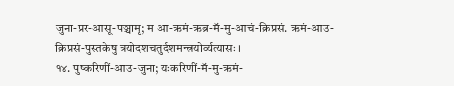जुना-प्रर-आसू-पञ्चामृ; म आ-ऋमं-ऋब्र-मॅ-मु-आचं-क्रिप्रसं. ऋमं-आउ-क्रिप्रसं-पुस्तकेषु त्रयोदशचतुर्दशमन्त्रयोर्व्यत्यासः ।
१४. पुष्करिणीं-आउ-जुना; यःकरिणीं-मॅ-मु-ऋमं-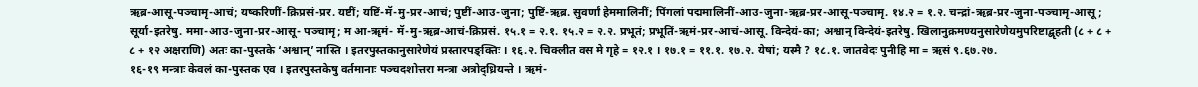ऋब्र-आसू-पञ्चामृ-आचं; यष्करिणीं-क्रिप्रसं-प्रर. यष्टीं; यष्टिं-मॅ-मु-प्रर-आचं; पुष्टीं-आउ-जुना; पुष्टिं-ऋब्र. सुवर्णां हेममालिनीं; पिंगलां पद्ममालिनीं-आउ-जुना-ऋब्र-प्रर-आसू-पञ्चामृ. १४.२ = १.२. चन्द्रां-ऋब्र-प्रर-जुना-पञ्चामृ-आसू; सूर्या-इतरेषु. ममा-आउ-जुना-प्रर-आसू- पञ्चामृ; म आ-ॠमं- मॅ-मु-ऋब्र-आचं-क्रिप्रसं. १५.१ = २.१. १५.२ = २.२. प्रभूतं; प्रभूतिं-ऋमं-प्रर-आचं-आसू. विन्देयं-का; अश्वान् विन्देयं-इतरेषु. खिलानुक्रमण्यनुसारेणेयमुपरिष्टाद्बृहती (८ + ८ + ८ + १२ अक्षराणि) अतः का-पुस्तके ‘अश्वान्’ नास्ति । इतरपुस्तकानुसारेणेयं प्रस्तारपङ्क्तिः । १६.२. चिक्लीत वस मे गृहे = १२.१ । १७.१ = ११.१. १७.२. येषां; यस्मै ? १८.१. जातवेदः पुनीहि मा = ऋसं ९.६७.२७.
१६-१९ मन्त्राः केवलं का-पुस्तक एव । इतरपुस्तकेषु वर्तमानाः पञ्चदशोत्तरा मन्त्रा अत्रोद्ध्रियन्ते । ऋमं-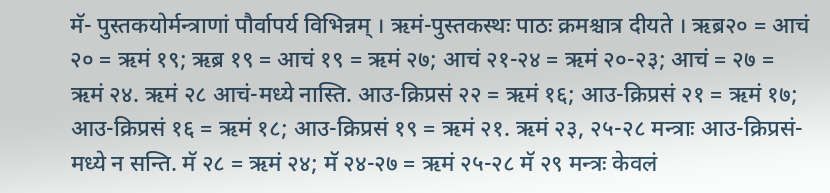मॅ- पुस्तकयोर्मन्त्राणां पौर्वापर्य विभिन्नम् । ऋमं-पुस्तकस्थः पाठः क्रमश्चात्र दीयते । ऋब्र२० = आचं २० = ऋमं १९; ऋब्र १९ = आचं १९ = ऋमं २७; आचं २१-२४ = ऋमं २०-२३; आचं = २७ = ऋमं २४. ऋमं २८ आचं-मध्ये नास्ति. आउ-क्रिप्रसं २२ = ऋमं १६; आउ-क्रिप्रसं २१ = ऋमं १७; आउ-क्रिप्रसं १६ = ऋमं १८; आउ-क्रिप्रसं १९ = ऋमं २१. ऋमं २३, २५-२८ मन्त्राः आउ-क्रिप्रसं-मध्ये न सन्ति. मॅ २८ = ऋमं २४; मॅ २४-२७ = ऋमं २५-२८ मॅ २९ मन्त्रः केवलं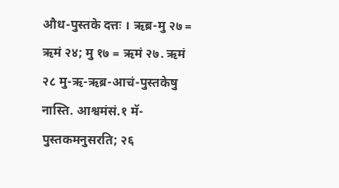औध-पुस्तके दत्तः । ऋब्र-मु २७ = ऋमं २४; मु १७ = ऋमं २७. ऋमं २८ मु-ऋ-ऋब्र-आचं-पुस्तकेषु नास्ति. आश्वमंसं.१ मॅ-पुस्तकमनुसरति; २६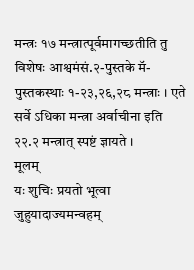मन्त्रः १७ मन्त्रात्पूर्वमागच्छतीति तु विशेषः आश्वमंसं.२-पुस्तके मॅ-पुस्तकस्थाः १-२३,२६,२८ मन्त्राः । एते सर्वे ऽधिका मन्त्रा अर्वाचीना इति २२.२ मन्त्रात् स्पष्टं ज्ञायते ।
मूलम्
यः शुचिः प्रयतो भूत्वा जुहुयादाज्यमन्वहम्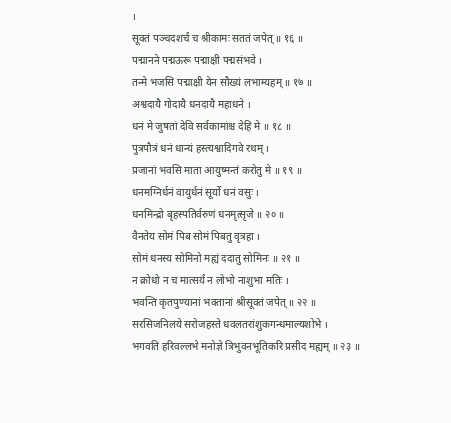।
सूक्तं पञ्चदशर्चं च श्रीकामः सततं जपेत् ॥ १६ ॥
पद्मानने पद्मऊरू पद्माक्षी पद्मसंभवे ।
तन्मे भजसि पद्माक्षी येन सौख्यं लभाम्यहम् ॥ १७ ॥
अश्वदायै गोदायै धनदायै महाधने ।
धनं मे जुषतां देवि सर्वकामांश्च देहि मे ॥ १८ ॥
पुत्रपौत्रं धनं धान्यं हस्त्यश्वादिगवे रथम् ।
प्रजानां भवसि माता आयुष्मन्तं करोतु मे ॥ १९ ॥
धनमग्निर्धनं वायुर्धनं सूर्यो धनं वसुः ।
धनमिन्द्रो बृहस्पतिर्वरुणं धनमृत्सृजे ॥ २० ॥
वैनतेय सोमं पिब सोमं पिबतु वृत्रहा ।
सोमं धनस्य सोमिनो मह्यं ददातु सोमिनः ॥ २१ ॥
न क्रोधो न च मात्सर्यं न लोभो नाशुभा मतिः ।
भवन्ति कृतपुण्यानां भक्तानां श्रीसूक्तं जपेत् ॥ २२ ॥
सरसिजनिलये सरोजहस्ते धवलतरांशुकगन्धमाल्यशोभे ।
भगवति हरिवल्लभे मनोज्ञे त्रिभुवनभूतिकरि प्रसीद मह्यम् ॥ २३ ॥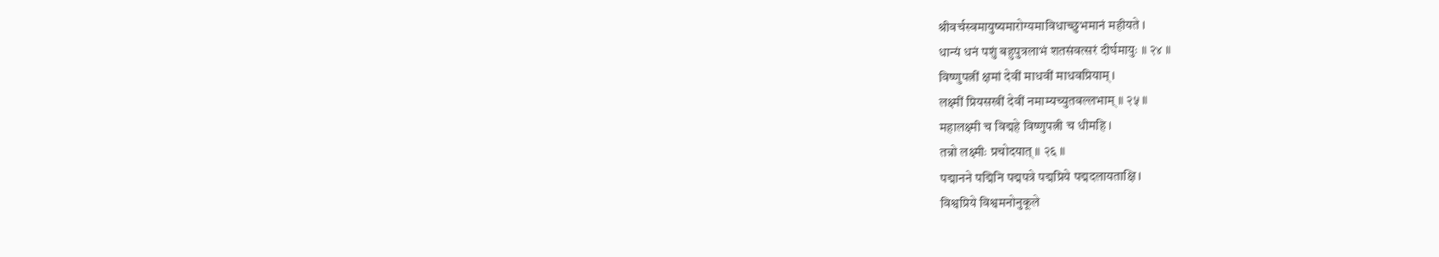श्रीवर्चस्वमायुष्यमारोग्यमाविधाच्छुभमानं महीयते ।
धान्यं धनं पशुं बहुपुत्रलाभं शतसंवत्सरं दीर्घमायुः ॥ २४ ॥
विष्णुपत्नीं क्षमां देवीं माधवीं माधवप्रियाम् ।
लक्ष्मीं प्रियसखीं देवीं नमाम्यच्युतवल्लभाम् ॥ २५ ॥
महालक्ष्मी च विद्महे विष्णुपत्नी च धीमहि ।
तन्नो लक्ष्मीः प्रचोदयात् ॥ २६ ॥
पद्मानने पद्मिनि पद्मपत्रे पद्मप्रिये पद्मदलायताक्षि ।
विश्वप्रिये विश्वमनोनुकूले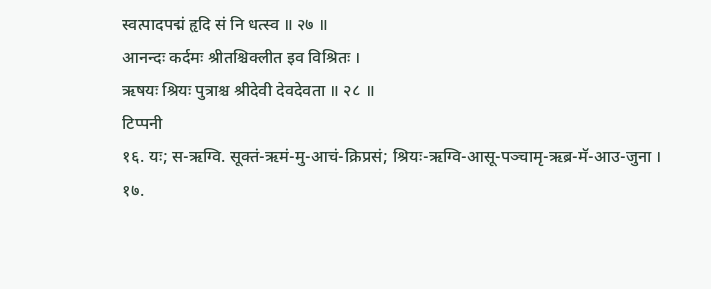स्वत्पादपद्मं हृदि सं नि धत्स्व ॥ २७ ॥
आनन्दः कर्दमः श्रीतश्चिक्लीत इव विश्रितः ।
ऋषयः श्रियः पुत्राश्च श्रीदेवी देवदेवता ॥ २८ ॥
टिप्पनी
१६. यः; स-ऋग्वि. सूक्तं-ऋमं-मु-आचं-क्रिप्रसं; श्रियः-ऋग्वि-आसू-पञ्चामृ-ऋब्र-मॅ-आउ-जुना ।
१७.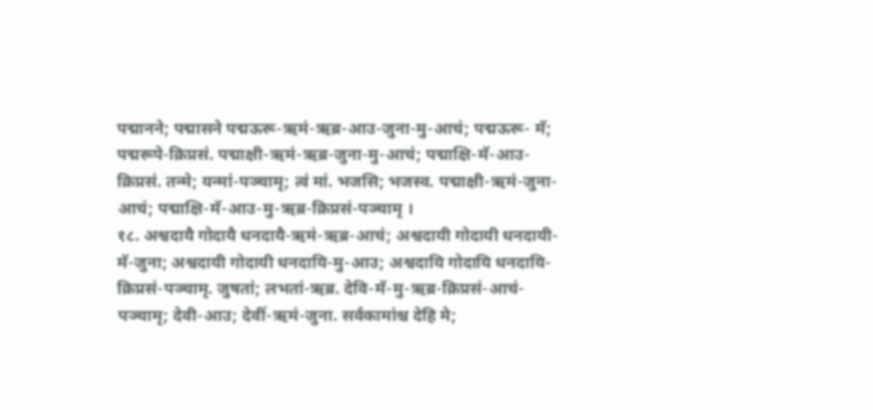पद्मानने; पद्मासने पद्मऊरू-ऋमं-ऋब्र-आउ-जुना-मु-आचं; पद्मऊरू- मॅ; पद्मरूपे-क्रिप्रसं. पद्माक्षी-ऋमं-ऋब्र-जुना-मु-आचं; पद्माक्षि-मॅ-आउ-क्रिप्रसं. तन्मे; यन्मां-पञ्चामृ; त्वं मां. भजसि; भजस्व. पद्माक्षी-ऋमं-जुना-आचं; पद्माक्षि-मॅ-आउ-मु-ऋब्र-क्रिप्रसं-पञ्चामृ ।
१८. अश्वदायै गोदायै धनदायै-ऋमं-ऋब्र-आचं; अश्वदायी गोदायी धनदायी- मॅ-जुना; अश्वदायी गोदायी धनदायि-मु-आउ; अश्वदायि गोदायि धनदायि-क्रिप्रसं-पञ्चामृ. जुषतां; लभतां-ऋब्र. देवि-मॅ-मु-ऋब्र-क्रिप्रसं-आचं-पञ्चामृ; देवी-आउ; देवीं-ऋमं-जुना. सर्वकामांश्च देहि मे;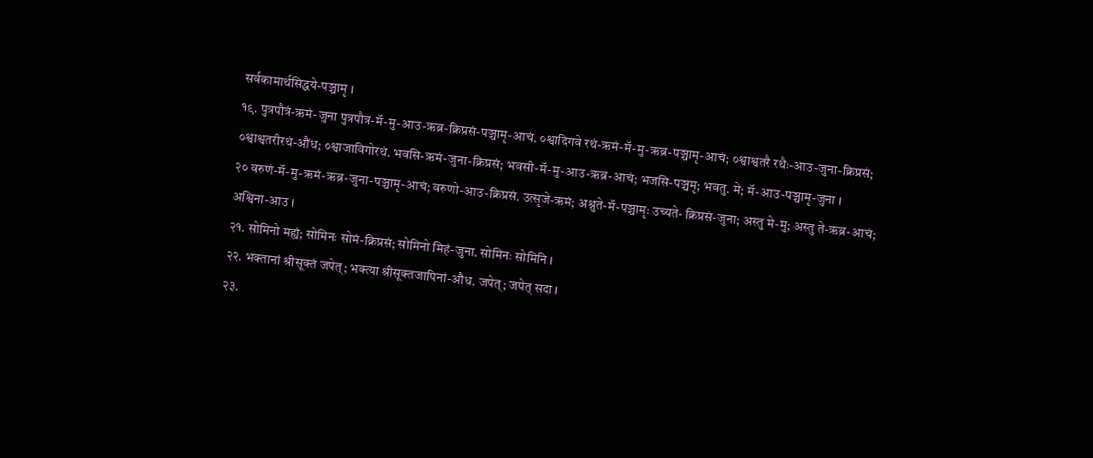सर्वकामार्थसिद्धये-पञ्चामृ ।
१९. पुत्रपौत्रं-ऋमं-जुना पुत्रपौत्र-मॅ-मु-आउ-ऋब्र-क्रिप्रसं-पञ्चामृ-आचं. ०श्वादिगवे रथं-ऋमं-मॅ-मु-ऋब्र-पञ्चामृ-आचं; ०श्वाश्वतरै रथैः-आउ-जुना-क्रिप्रसं; ०श्वाश्वतरीरथं-औंध; ०श्वाजाविगोरथं. भवसि-ऋमं-जुना-क्रिप्रसं; भवसी-मॅ-मु-आउ-ऋब्र-आचं; भजसि-पञ्चमृ; भवतु. मे; मॅ-आउ-पञ्चामृ-जुना ।
२० वरुणं-मॅ-मु-ऋमं-ऋब्र-जुना-पञ्चामृ-आचं; वरुणो-आउ-क्रिप्रसं. उत्सृजे-ऋमं; अश्नुते-मॅ-पञ्चामृः उच्यते- क्रिप्रसं-जुना; अस्तु मे-मु; अस्तु ते-ऋब्र-आचं; अश्विना-आउ ।
२१. सोमिनो मह्यं; सोमिनः सोमं-क्रिप्रसं; सोमिनो मिहं-जुना. सोमिनः सोमिनि ।
२२. भक्तानां श्रीसूक्तं जपेत्; भक्त्या श्रीसूक्तजापिनां-औध. जपेत्; जपेत् सदा ।
२३.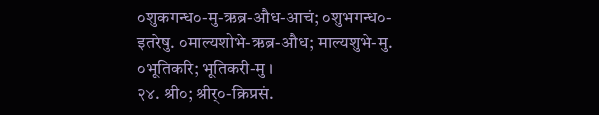०शुकगन्ध०-मु-ऋब्र-औध-आचं; ०शुभगन्ध०-इतरेषु. ०माल्यशोभे-ऋब्र-औध; माल्यशुभे-मु. ०भूतिकरि; भूतिकरी-मु ।
२४. श्री०; श्रीर्०-क्रिप्रसं.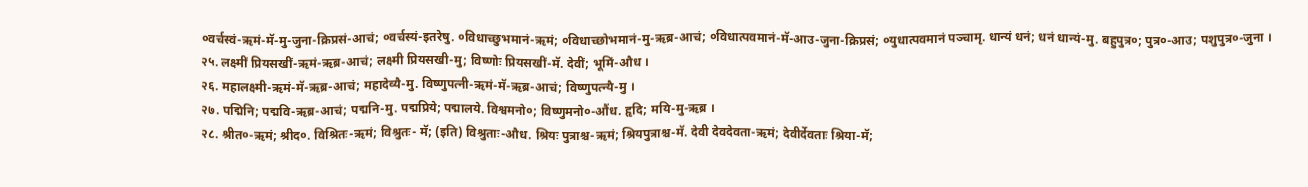०वर्चस्वं-ऋमं-मॅ-मु-जुना-क्रिप्रसं-आचं; ०वर्चस्यं-इतरेषु. ०विधाच्छुभमानं-ऋमं; ०विधाच्छोभमानं-मु-ऋब्र-आचं; ०विधात्पवमानं-मॅ-आउ-जुना-क्रिप्रसं; ०युधात्पवमानं पञ्चामृ. धान्यं धनं; धनं धान्यं-मु. बहुपुत्र०; पुत्र०-आउ; पशुपुत्र०-जुना ।
२५. लक्ष्मीं प्रियसखीं-ऋमं-ऋब्र-आचं; लक्ष्मी प्रियसखी-मु; विष्णोः प्रियसखीं-मॅ. देवीं; भूमिं-औध ।
२६. महालक्ष्मी-ऋमं-मॅ-ऋब्र-आचं; महादेव्यै-मु. विष्णुपत्नी-ऋमं-मॅ-ऋब्र-आचं; विष्णुपत्न्यै-मु ।
२७. पद्मिनि; पद्मवि-ऋब्र-आचं; पद्मनि-मु. पद्मप्रिये; पद्मालये. विश्वमनो०; विष्णुमनो०-औंध. हृदि; मयि-मु-ऋब्र ।
२८. श्रीत०-ऋमं; श्रीद०. विश्रितः-ऋमं; विश्रुतः- मॅ; (इति) विश्रुताः-औध. श्रियः पुत्राश्च-ऋमं; श्रियपुत्राश्च-मॅ. देवी देवदेवता-ऋमं; देवीर्देवताः श्रिया-मॅ;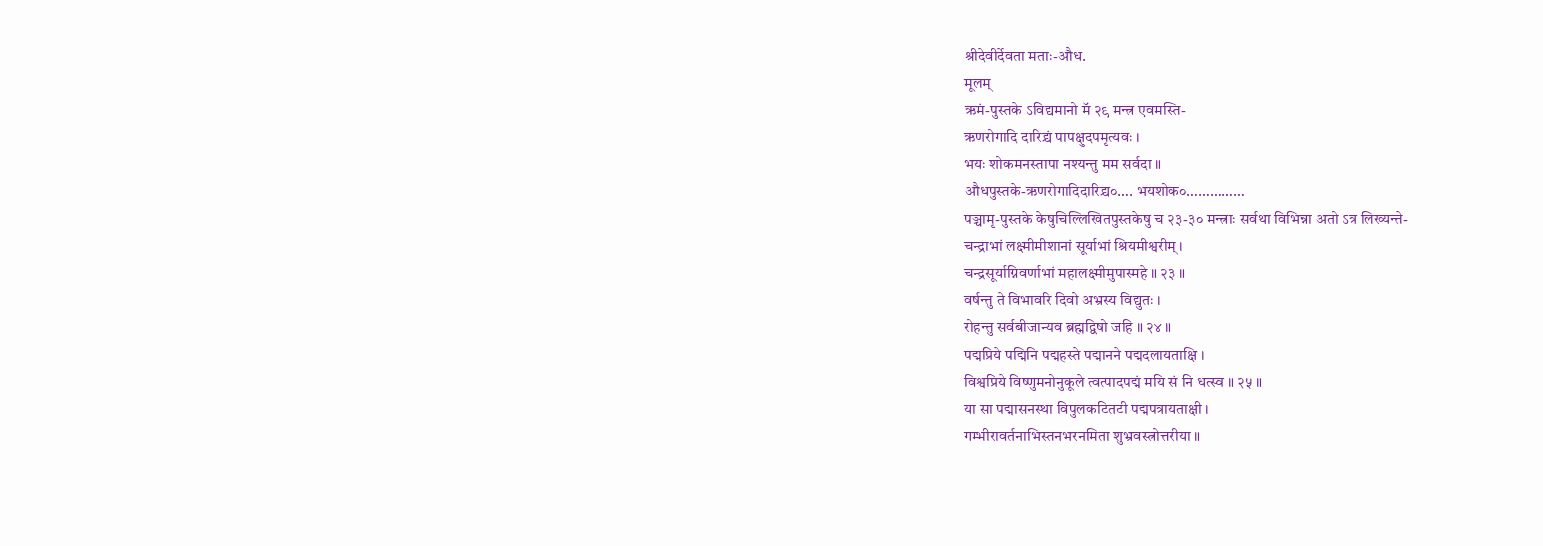श्रीदेवीर्देवता मताः-औध.
मूलम्
ऋमं-पुस्तके ऽविद्यमानो मॅ २९ मन्त्र एवमस्ति-
ऋणरोगादि दारिद्र्यं पापक्षुदपमृत्यवः ।
भयः शोकमनस्तापा नश्यन्तु मम सर्वदा ॥
औधपुस्तके-ऋणरोगादिदारिद्र्य०…. भयशोक०……………
पञ्चामृ-पुस्तके केषुचिल्लिखितपुस्तकेषु च २३-३० मन्त्राः सर्वथा विभिन्ना अतो ऽत्र लिख्यन्ते-
चन्द्राभां लक्ष्मीमीशानां सूर्याभां श्रियमीश्वरीम् ।
चन्द्रसूर्याग्निवर्णाभां महालक्ष्मीमुपास्महे ॥ २३ ॥
वर्षन्तु ते विभावरि दिवो अभ्रस्य विद्युतः ।
रोहन्तु सर्वबीजान्यव ब्रह्मद्विषो जहि ॥ २४ ॥
पद्मप्रिये पद्मिनि पद्महस्ते पद्मानने पद्मदलायताक्षि ।
विश्वप्रिये विष्णुमनोनुकूले त्वत्पादपद्मं मयि सं नि धत्स्व ॥ २५ ॥
या सा पद्मासनस्था विपुलकटितटी पद्मपत्रायताक्षी ।
गम्भीरावर्तनाभिस्तनभरनमिता शुभ्रवस्त्रोत्तरीया ॥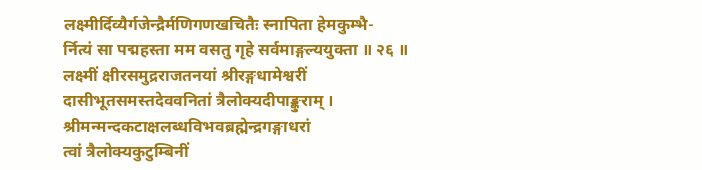लक्ष्मीर्दिव्यैर्गजेन्द्रैर्मणिगणखचितैः स्नापिता हेमकुम्भै-
र्नित्यं सा पद्महस्ता मम वसतु गृहे सर्वमाङ्गल्ययुक्ता ॥ २६ ॥
लक्ष्मीं क्षीरसमुद्रराजतनयां श्रीरङ्गधामेश्वरीं
दासीभूतसमस्तदेववनितां त्रैलोक्यदीपाङ्कुराम् ।
श्रीमन्मन्दकटाक्षलब्धविभवब्रह्मेन्द्रगङ्गाधरां
त्वां त्रैलोक्यकुटुम्बिनीं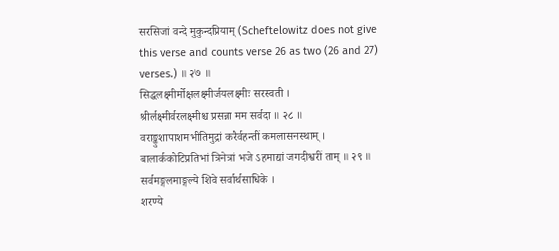सरसिजां वन्दे मुकुन्दप्रियाम् (Scheftelowitz does not give this verse and counts verse 26 as two (26 and 27) verses.) ॥ २७ ॥
सिद्धलक्ष्मीर्मोक्षलक्ष्मीर्जयलक्ष्मीः सरस्वती ।
श्रीर्लक्ष्मीर्वरलक्ष्मीश्च प्रसन्ना मम सर्वदा ॥ २८ ॥
वराङ्कुशापाशमभीतिमुद्रां करैर्वहन्तीं कमलासनस्थाम् ।
बालार्ककोटिप्रतिभां त्रिनेत्रां भजे ऽहमाद्यां जगदीश्वरीं ताम् ॥ २९ ॥
सर्वमङ्गलमाङ्गल्ये शिवे सर्वार्थसाधिके ।
शरण्ये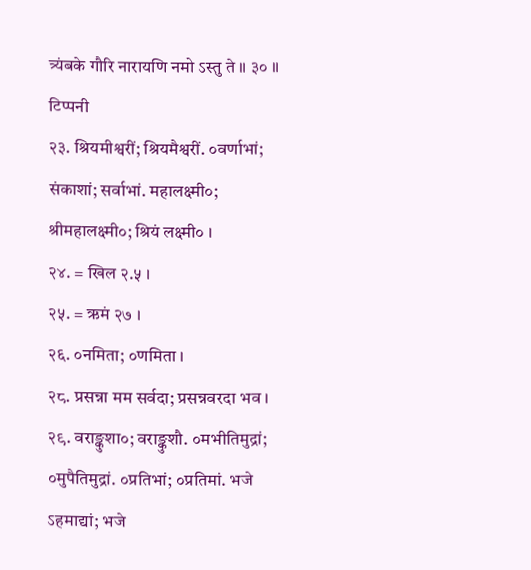त्र्यंबके गौरि नारायणि नमो ऽस्तु ते ॥ ३० ॥
टिप्पनी
२३. श्रियमीश्वरीं; श्रियमैश्वरीं. ०वर्णाभां; संकाशां; सर्वाभां. महालक्ष्मी०; श्रीमहालक्ष्मी०; श्रियं लक्ष्मी० ।
२४. = खिल २.५ ।
२५. = ऋमं २७ ।
२६. ०नमिता; ०णमिता ।
२८. प्रसन्ना मम सर्वदा; प्रसन्नवरदा भव ।
२९. वराङ्कुशा०; वराङ्कुशौ. ०मभीतिमुद्रां; ०मुपैतिमुद्रां. ०प्रतिभां; ०प्रतिमां. भजे ऽहमाद्यां; भजे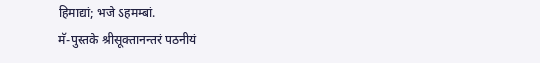हिमाद्यां; भजे ऽहमम्बां.
मॅ-पुस्तके श्रीसूक्तानन्तरं पठनीयं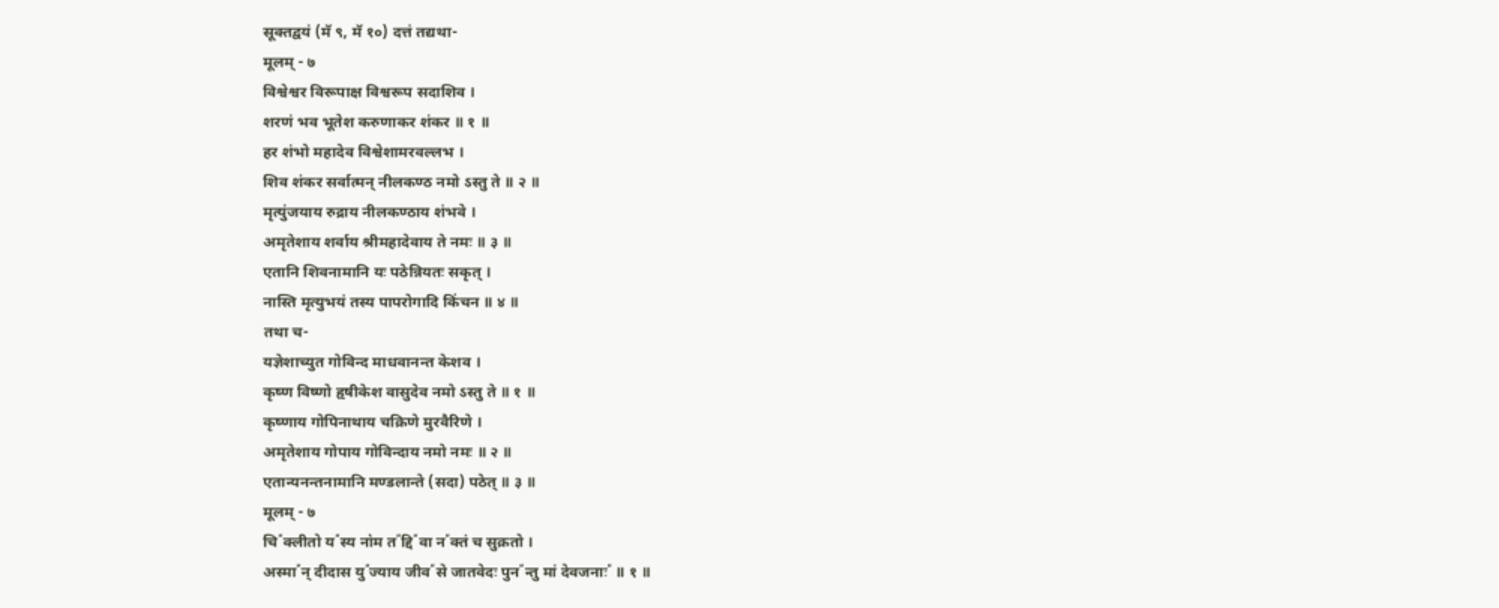सूक्तद्वयं (मॅ ९, मॅ १०) दत्तं तद्यथा-
मूलम् - ७
विश्वेश्वर विरूपाक्ष विश्वरूप सदाशिव ।
शरणं भव भूतेश करुणाकर शंकर ॥ १ ॥
हर शंभो महादेव विश्वेशामरवल्लभ ।
शिव शंकर सर्वात्मन् नीलकण्ठ नमो ऽस्तु ते ॥ २ ॥
मृत्युंजयाय रुद्राय नीलकण्ठाय शंभवे ।
अमृतेशाय शर्वाय श्रीमहादेवाय ते नमः ॥ ३ ॥
एतानि शिवनामानि यः पठेन्नियतः सकृत् ।
नास्ति मृत्युभयं तस्य पापरोगादि किंचन ॥ ४ ॥
तथा च-
यज्ञेशाच्युत गोविन्द माधवानन्त केशव ।
कृष्ण विष्णो हृषीकेश वासुदेव नमो ऽस्तु ते ॥ १ ॥
कृष्णाय गोपिनाथाय चक्रिणे मुरवैरिणे ।
अमृतेशाय गोपाय गोविन्दाय नमो नमः ॥ २ ॥
एतान्यनन्तनामानि मण्डलान्ते (सदा) पठेत् ॥ ३ ॥
मूलम् - ७
चि᳓क्लीतो य᳓स्य ना॓म त᳓द्दि᳓वा न᳓क्तं च सुक्रतो ।
अस्मा᳓न् दीदास यु᳓ज्याय जीव᳓से जातवेदः पुन᳓न्तु मां देवजनाः᳓ ॥ १ ॥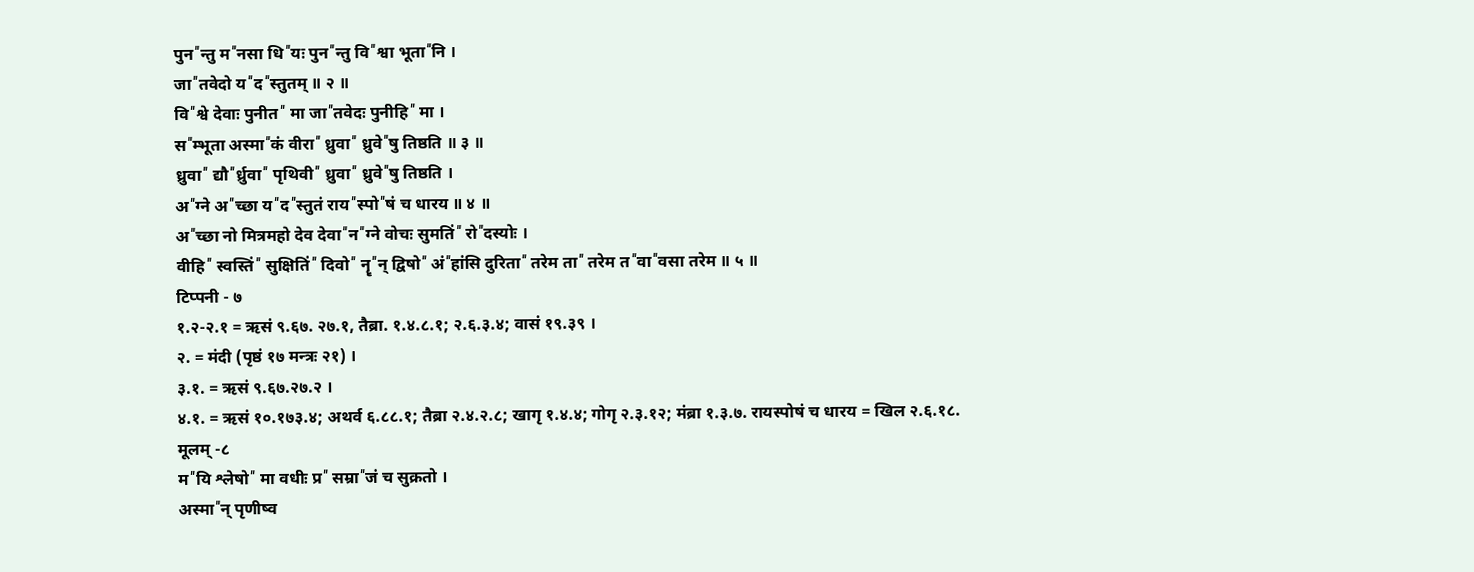पुन᳓न्तु म᳓नसा धि᳓यः पुन᳓न्तु वि᳓श्वा भूता᳓नि ।
जा᳓तवेदो य᳓द᳓स्तुतम् ॥ २ ॥
वि᳓श्वे देवाः पुनीत᳓ मा जा᳓तवेदः पुनीहि᳓ मा ।
स᳓म्भूता अस्मा᳓कं वीरा᳓ ध्रुवा᳓ ध्रुवे᳓षु तिष्ठति ॥ ३ ॥
ध्रुवा᳓ द्यौ᳓र्ध्रुवा᳓ पृथिवी᳓ ध्रुवा᳓ ध्रुवे᳓षु तिष्ठति ।
अ᳓ग्ने अ᳓च्छा य᳓द᳓स्तुतं राय᳓स्पो᳓षं च धारय ॥ ४ ॥
अ᳓च्छा नो मित्रमहो देव देवा᳓न᳓ग्ने वोचः सुमतिं᳓ रो᳓दस्योः ।
वीहि᳓ स्वस्तिं᳓ सुक्षितिं᳓ दिवो᳓ नॄ᳓न् द्विषो᳓ अं᳓हांसि दुरिता᳓ तरेम ता᳓ तरेम त᳓वा᳓वसा तरेम ॥ ५ ॥
टिप्पनी - ७
१.२-२.१ = ऋसं ९.६७. २७.१, तैब्रा. १.४.८.१; २.६.३.४; वासं १९.३९ ।
२. = मंदी (पृष्ठं १७ मन्त्रः २१) ।
३.१. = ऋसं ९.६७.२७.२ ।
४.१. = ऋसं १०.१७३.४; अथर्व ६.८८.१; तैब्रा २.४.२.८; खागृ १.४.४; गोगृ २.३.१२; मंब्रा १.३.७. रायस्पोषं च धारय = खिल २.६.१८.
मूलम् -८
म᳓यि श्लेषो᳓ मा वधीः प्र᳓ सम्रा᳓जं च सुक्रतो ।
अस्मा᳓न् पृणीष्व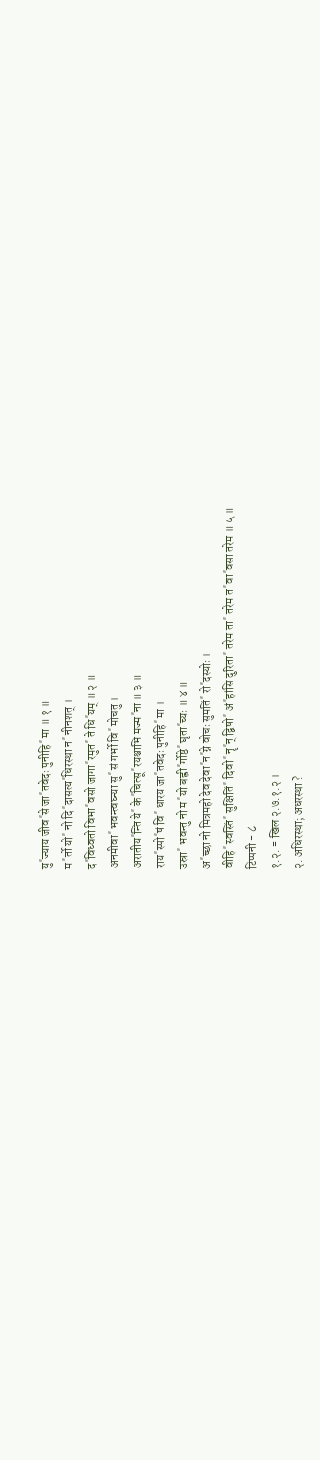यु᳓ज्याय जीव᳓से जा᳓तवेदः पुनीहि᳓ मा ॥ १ ॥
म᳓र्तो यो᳓ नो दि᳓दासत्य᳓धिरस्था न᳓ नीनशत् ।
द᳓विध्वतो विभा᳓वसो जागा᳓रमुत᳓ ते धि᳓यम् ॥ २ ॥
अनमीवा᳓ भवन्त्वघ्न्या सु᳓ सं गर्भो वि᳓ मोचतु ।
अरातीय᳓न्ति ये᳓ के᳓चित्सू᳓रयश्चाभि मज्म᳓ना ॥ ३ ॥
राय᳓स्पो᳓षं वि᳓ धारय जा᳓तवेदः पुनीहि᳓ मा ।
उस्रा᳓ भवन्तु नो म᳓यो बह्वी᳓र्गोष्ठे᳓ घृता᳓च्यः ॥ ४ ॥
अ᳓च्छा नो मित्रमहो देव देवा᳓न᳓ग्ने वोचः सुमतिं᳓ रो᳓दस्योः ।
वीहि᳓ स्वस्तिं᳓ सुक्षितिं᳓ दिवो᳓ नॄ᳓न् द्विषो᳓ अं᳓हांसि दुरिता᳓ तरेम ता᳓ तरेम त᳓वा᳓वसा तरेम ॥ ५ ॥
टिप्पनी - ८
१.२. = खिल २.७.१.२ ।
२. अधिरस्था; अधरस्था ?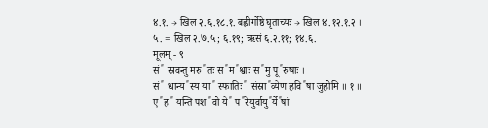४.१. → खिल २.६.१८.१. बह्वीर्गोष्ठे घृताच्यः → खिल ४.१२.१.२ ।
५. = खिल २.७.५; ६.१९; ऋसं ६.२.११; १४.६.
मूलम् - ९
सं᳓ स्रवन्तु मरु᳓तः स᳓म᳓श्वाः स᳓मु पू᳓रुषाः ।
सं᳓ धान्य᳓स्य या᳓ स्फातिः᳓ संस्रा᳓व्येण हवि᳓षा जुहोमि ॥ १ ॥
ए᳓ह᳓ यन्ति पश᳓वो ये᳓ प᳓रेयुर्वायु᳓र्ये᳓षां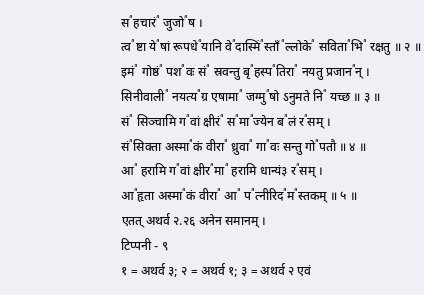स᳓हचारं᳓ जुजो᳓ष ।
त्व᳓ष्टा ये᳓षां रूपधे᳓यानि वे᳓दास्मिं᳓स्ताँ᳓ल्लोके᳓ सविता᳓भि᳓ रक्षतु ॥ २ ॥
इमं᳓ गोष्ठं᳓ पश᳓वः सं᳓ स्रवन्तु बृ᳓हस्प᳓तिरा᳓ नयतु प्रजान᳓न् ।
सिनीवाली᳓ नयत्य᳓ग्र एषामा᳓ जग्मु᳓षो ऽनुमते नि᳓ यच्छ ॥ ३ ॥
सं᳓ सिञ्चामि ग᳓वां क्षीरं᳓ स᳓मा᳓ज्येन ब᳓लं र᳓सम् ।
सं᳓सिक्ता अस्मा᳓कं वीरा᳓ ध्रुवा᳓ गा᳓वः सन्तु गो᳓पतौ ॥ ४ ॥
आ᳓ हरामि ग᳓वां क्षीर᳓मा᳓ हरामि धान्यं३ र᳓सम् ।
आ᳓हृता अस्मा᳓कं वीरा᳓ आ᳓ प᳓त्नीरिद᳓म᳓स्तकम् ॥ ५ ॥
एतत् अथर्व २.२६ अनेन समानम् ।
टिप्पनी - ९
१ = अथर्व ३; २ = अथर्व १; ३ = अथर्व २ एवं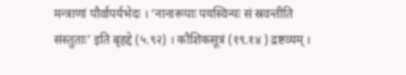मन्त्राणां पौर्वापर्यभेदः । ‘नानारूपाः पयस्विन्यः सं स्रवन्तीति संस्तुताः’ इति बृहद्दे (५.९२) । कौशिकसूत्रं (१९.१४ ) द्रष्टव्यम् ।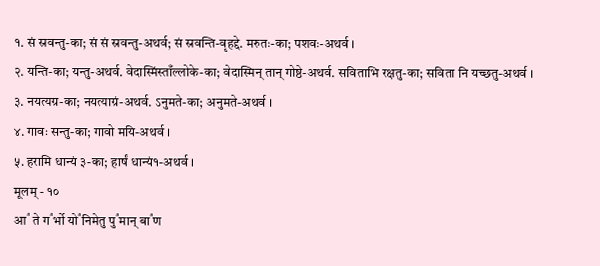१. सं स्रवन्तु-का; सं सं स्रवन्तु-अथर्व; सं स्रवन्ति-वृहद्दे. मरुतः-का; पशवः-अथर्व ।
२. यन्ति-का; यन्तु-अथर्व. वेदास्मिंस्ताँल्लोके-का; वेदास्मिन् तान् गोष्ठे-अथर्व. सविताभि रक्षतु-का; सविता नि यच्छतु-अथर्व ।
३. नयत्यग्र-का; नयत्याग्रं-अथर्व. ऽनुमते-का; अनुमते-अथर्व ।
४. गावः सन्तु-का; गावो मयि-अथर्व ।
५. हरामि धान्यं ३-का; हार्षं धान्यं१-अथर्व ।
मूलम् - १०
आ᳓ ते ग᳓र्भो यो᳓निमेतु पु᳓मान् बा᳓ण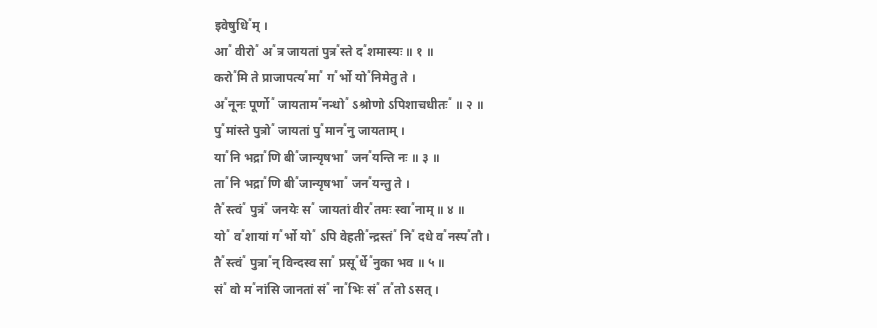इवेषुधि᳓म् ।
आ᳓ वीरो᳓ अ᳓त्र जायतां पुत्र᳓स्ते द᳓शमास्यः ॥ १ ॥
करो᳓मि ते प्राजापत्य᳓मा᳓ ग᳓र्भो यो᳓निमेतु ते ।
अ᳓नूनः पूर्णो᳓ जायताम᳓नन्धो᳓ ऽश्रोणो ऽपिशाचधीतः᳓ ॥ २ ॥
पु᳓मांस्ते पुत्रो᳓ जायतां पु᳓मान᳓नु जायताम् ।
या᳓नि भद्रा᳓णि बी᳓जान्यृषभा᳓ जन᳓यन्ति नः ॥ ३ ॥
ता᳓नि भद्रा᳓णि बी᳓जान्यृषभा᳓ जन᳓यन्तु ते ।
तै᳓स्त्वं᳓ पुत्रं᳓ जनयेः स᳓ जायतां वीर᳓तमः स्वा᳓नाम् ॥ ४ ॥
यो᳓ व᳓शायां ग᳓र्भो यो᳓ ऽपि वेहती᳓न्द्रस्तं᳓ नि᳓ दधे व᳓नस्प᳓तौ ।
तै᳓स्त्वं᳓ पुत्रा᳓न् विन्दस्व सा᳓ प्रसू᳓र्धे᳓नुका भव ॥ ५ ॥
सं᳓ वो म᳓नांसि जानतां सं᳓ ना᳓भिः सं᳓ त᳓तो ऽसत् ।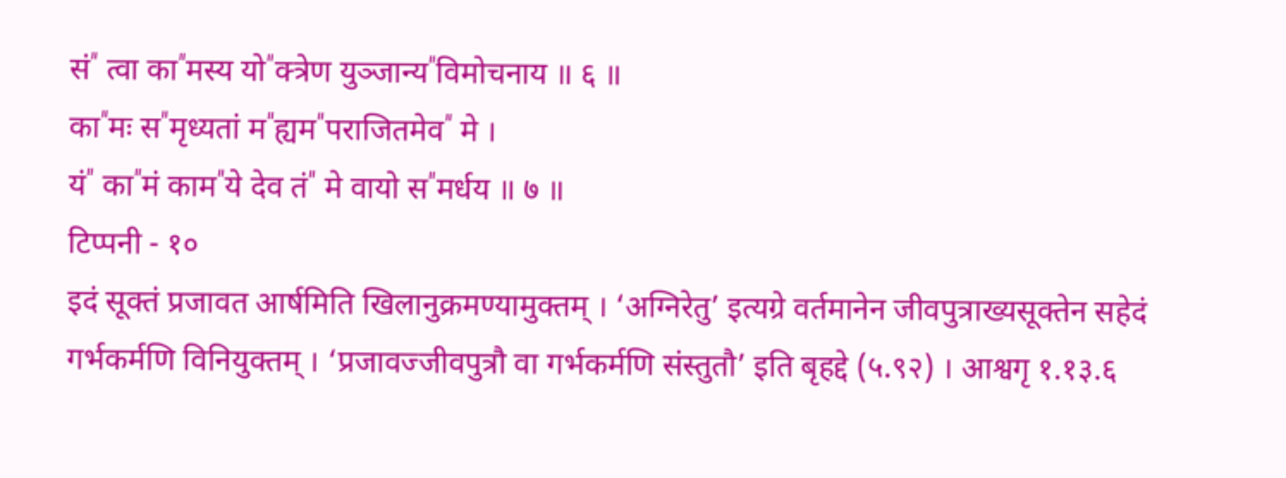सं᳓ त्वा का᳓मस्य यो᳓क्त्रेण युञ्जान्य᳓विमोचनाय ॥ ६ ॥
का᳓मः स᳓मृध्यतां म᳓ह्यम᳓पराजितमेव᳓ मे ।
यं᳓ का᳓मं काम᳓ये देव तं᳓ मे वायो स᳓मर्धय ॥ ७ ॥
टिप्पनी - १०
इदं सूक्तं प्रजावत आर्षमिति खिलानुक्रमण्यामुक्तम् । ‘अग्निरेतु’ इत्यग्रे वर्तमानेन जीवपुत्राख्यसूक्तेन सहेदं गर्भकर्मणि विनियुक्तम् । ‘प्रजावज्जीवपुत्रौ वा गर्भकर्मणि संस्तुतौ’ इति बृहद्दे (५.९२) । आश्वगृ १.१३.६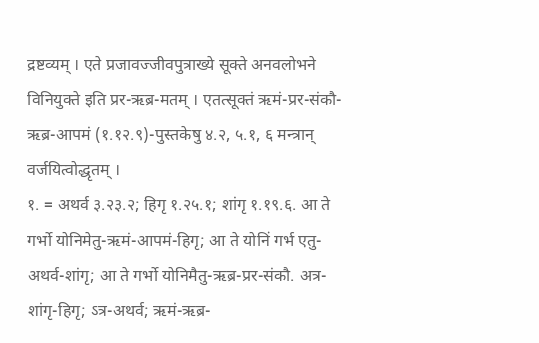द्रष्टव्यम् । एते प्रजावज्जीवपुत्राख्ये सूक्ते अनवलोभने विनियुक्ते इति प्रर-ऋब्र-मतम् । एतत्सूक्तं ऋमं-प्रर-संकौ-ऋब्र-आपमं (१.१२.९)-पुस्तकेषु ४.२, ५.१, ६ मन्त्रान् वर्जयित्वोद्धृतम् ।
१. = अथर्व ३.२३.२; हिगृ १.२५.१; शांगृ १.१९.६. आ ते गर्भो योनिमेतु-ऋमं-आपमं-हिगृ; आ ते योनिं गर्भ एतु-अथर्व-शांगृ; आ ते गर्भो योनिमैतु-ऋब्र-प्रर-संकौ. अत्र-शांगृ-हिगृ; ऽत्र-अथर्व; ऋमं-ऋब्र-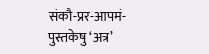संकौ-प्रर-आपमं-पुस्तकेषु ‘अत्र’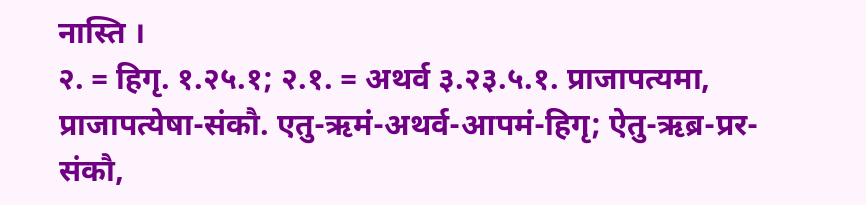नास्ति ।
२. = हिगृ. १.२५.१; २.१. = अथर्व ३.२३.५.१. प्राजापत्यमा, प्राजापत्येषा-संकौ. एतु-ऋमं-अथर्व-आपमं-हिगृ; ऐतु-ऋब्र-प्रर-संकौ,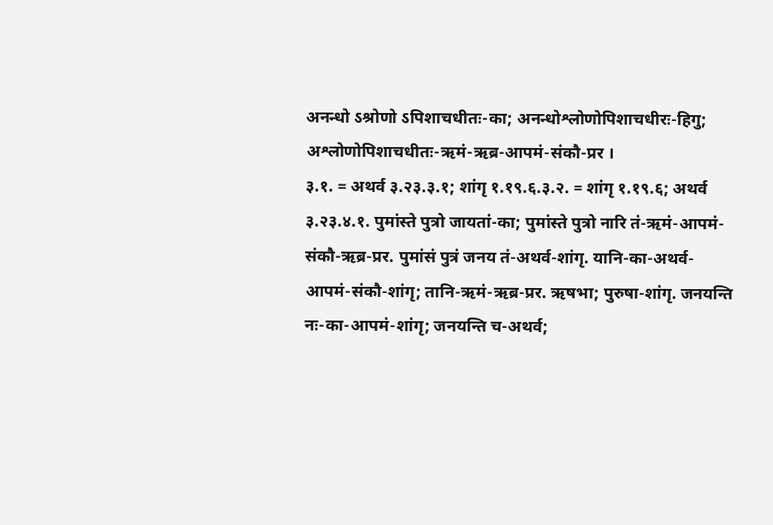अनन्धो ऽश्रोणो ऽपिशाचधीतः-का; अनन्धोश्लोणोपिशाचधीरः-हिगु; अश्लोणोपिशाचधीतः-ऋमं-ऋब्र-आपमं-संकौ-प्रर ।
३.१. = अथर्व ३.२३.३.१; शांगृ १.१९.६.३.२. = शांगृ १.१९.६; अथर्व ३.२३.४.१. पुमांस्ते पुत्रो जायतां-का; पुमांस्ते पुत्रो नारि तं-ऋमं-आपमं-संकौ-ऋब्र-प्रर. पुमांसं पुत्रं जनय तं-अथर्व-शांगृ. यानि-का-अथर्व-आपमं-संकौ-शांगृ; तानि-ऋमं-ऋब्र-प्रर. ऋषभा; पुरुषा-शांगृ. जनयन्ति नः-का-आपमं-शांगृ; जनयन्ति च-अथर्व;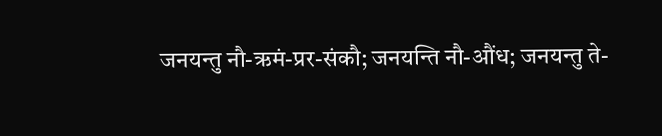जनयन्तु नौ-ऋमं-प्रर-संकौ; जनयन्ति नौ-औंध; जनयन्तु ते-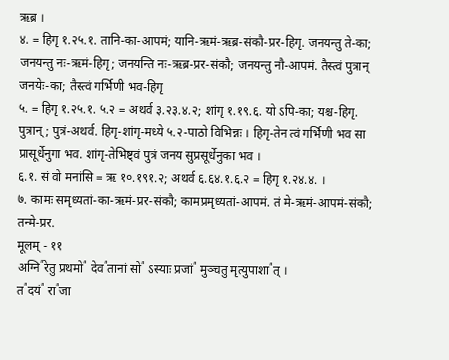ऋब्र ।
४. = हिगृ १.२५.१. तानि-का-आपमं; यानि-ऋमं-ऋब्र-संकौ-प्रर-हिगृ. जनयन्तु ते-का; जनयन्तु नः-ऋमं-हिगृ; जनयन्ति नः-ऋब्र-प्रर-संकौ; जनयन्तु नौ-आपमं. तैस्त्वं पुत्रान् जनयेः-का; तैस्त्वं गर्भिणी भव-हिगृ
५. = हिगृ १.२५.१. ५.२ = अथर्व ३.२३.४.२; शांगृ १.१९.६. यो ऽपि-का; यश्च-हिगृ. पुत्रान्; पुत्रं-अथर्व. हिगृ-शांगृ-मध्ये ५.२-पाठो विभिन्नः । हिगृ-तेन त्वं गर्भिणी भव सा प्रासूर्धेनुगा भव. शांगृ-तेभिष्ट्वं पुत्रं जनय सुप्रसूर्धेनुका भव ।
६.१. सं वो मनांसि = ऋ १०.१९१.२; अथर्व ६.६४.१.६.२ = हिगृ १.२४.४. ।
७. कामः समृध्यतां-का-ऋमं-प्रर-संकौ; कामप्रमृध्यतां-आपमं. तं मे-ऋमं-आपमं-संकौ; तन्मे-प्रर.
मूलम् - ११
अग्नि᳓रेतु प्रथमो᳓ देव᳓तानां सो᳓ ऽस्याः प्रजां᳓ मुञ्चतु मृत्युपाशा᳓त् ।
त᳓दयं᳓ रा᳓जा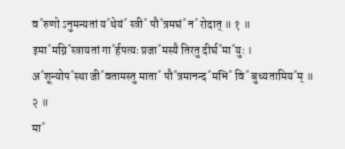व᳓रुणो ऽनुमन्यतां य᳓थेयं᳓ स्त्री᳓ पौ᳓त्रमघं᳓ न᳓ रोदात् ॥ १ ॥
इमा᳓मग्नि᳓स्त्रायतां गा᳓र्हपत्यः प्रजा᳓मस्यै तिरतु दीर्घ᳓मा᳓युः ।
अ᳓शून्योप᳓स्था जी᳓वतामस्तु माता᳓ पौ᳓त्रमानन्द᳓मभि᳓ वि᳓ बुध्यतामिय᳓म् ॥ २ ॥
मा᳓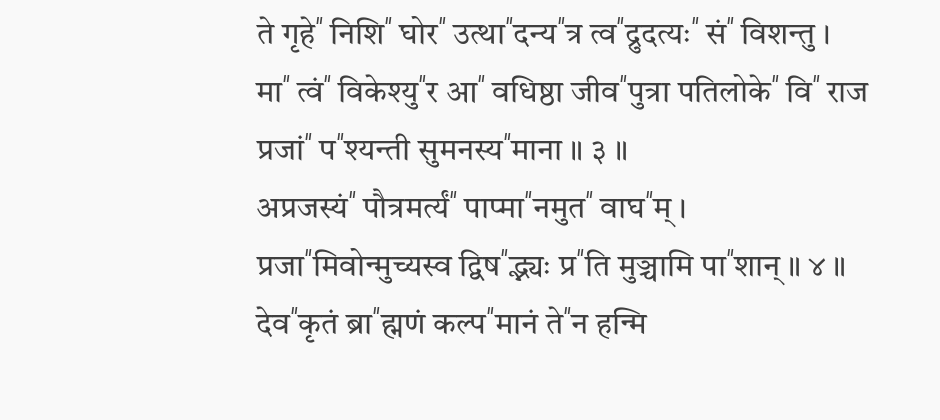ते गृहे᳓ निशि᳓ घोर᳓ उत्था᳓दन्य᳓त्र त्व᳓द्रुदत्यः᳓ सं᳓ विशन्तु ।
मा᳓ त्वं᳓ विकेश्यु᳓र आ᳓ वधिष्ठा जीव᳓पुत्रा पतिलोके᳓ वि᳓ राज प्रजां᳓ प᳓श्यन्ती सुमनस्य᳓माना ॥ ३ ॥
अप्रजस्यं᳓ पौत्रमर्त्यं᳓ पाप्मा᳓नमुत᳓ वाघ᳓म् ।
प्रजा᳓मिवोन्मुच्यस्व द्विष᳓द्भ्यः प्र᳓ति मुञ्चामि पा᳓शान् ॥ ४ ॥
देव᳓कृतं ब्रा᳓ह्मणं कल्प᳓मानं ते᳓न हन्मि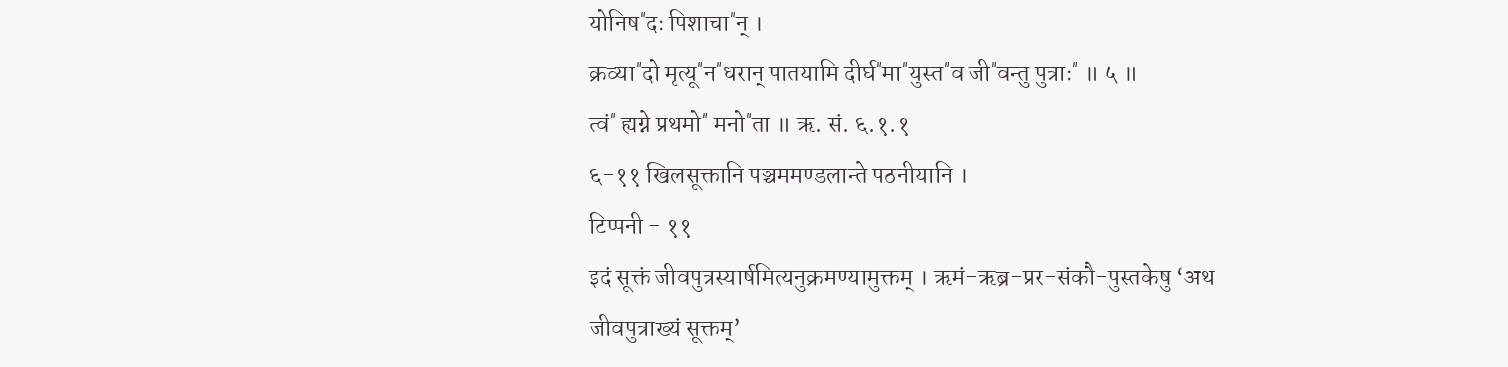योनिष᳓दः पिशाचा᳓न् ।
क्रव्या᳓दो मृत्यू᳓न᳓धरान् पातयामि दीर्घ᳓मा᳓युस्त᳓व जी᳓वन्तु पुत्राः᳓ ॥ ५ ॥
त्वं᳓ ह्यग्ने प्रथमो᳓ मनो᳓ता ॥ ऋ. सं. ६.१.१
६-११ खिलसूक्तानि पञ्चममण्डलान्ते पठनीयानि ।
टिप्पनी - ११
इदं सूक्तं जीवपुत्रस्यार्षमित्यनुक्रमण्यामुक्तम् । ऋमं-ऋब्र-प्रर-संकौ-पुस्तकेषु ‘अथ जीवपुत्राख्यं सूक्तम्’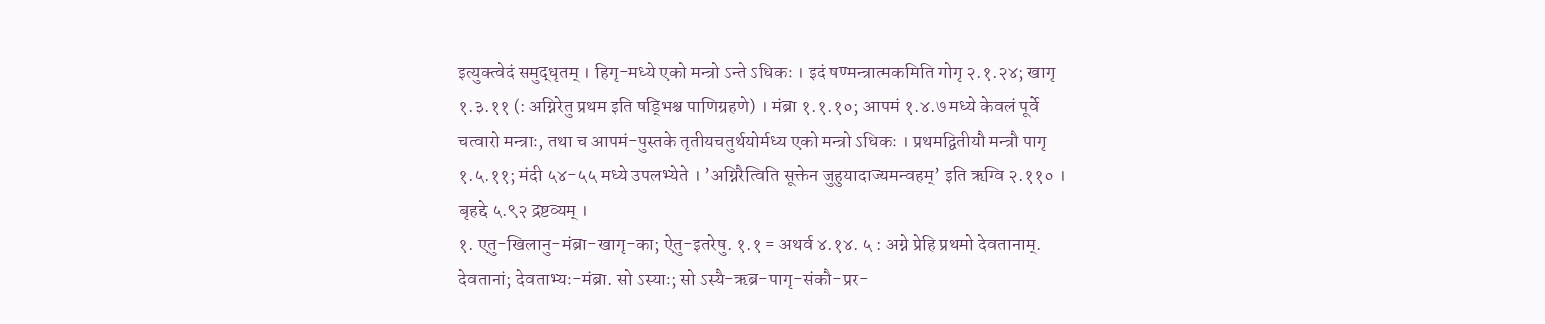इत्युक्त्वेदं समुद्धृतम् । हिगृ-मध्ये एको मन्त्रो ऽन्ते ऽधिकः । इदं षण्मन्त्रात्मकमिति गोगृ २.१.२४; खागृ १.३.११ (: अग्निरेतु प्रथम इति षड्भिश्च पाणिग्रहणे) । मंब्रा १.१.१०; आपमं १.४.७ मध्ये केवलं पूर्वे चत्वारो मन्त्राः, तथा च आपमं-पुस्तके तृतीयचतुर्थयोर्मध्य एको मन्त्रो ऽधिकः । प्रथमद्वितीयौ मन्त्रौ पागृ १.५.११; मंदी ५४-५५ मध्ये उपलभ्येते । ’अग्निरैत्विति सूक्तेन जुहुयादाज्यमन्वहम्’ इति ऋग्वि २.११० । बृहद्दे ५.९२ द्रष्टव्यम् ।
१. एतु-खिलानु-मंब्रा-खागृ-का; ऐतु-इतरेषु. १.१ = अथर्व ४.१४. ५ : अग्ने प्रेहि प्रथमो देवतानाम्. देवतानां; देवताभ्यः-मंब्रा. सो ऽस्याः; सो ऽस्यै-ऋब्र-पागृ-संकौ-प्रर-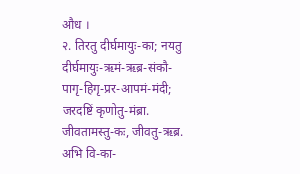औध ।
२. तिरतु दीर्घमायुः-का; नयतु दीर्घमायुः-ऋमं-ऋब्र-संकौ-पागृ-हिगृ-प्रर-आपमं-मंदी; जरदष्टिं कृणोतु-मंब्रा. जीवतामस्तु-कः, जीवतु-ऋब्र. अभि वि-का-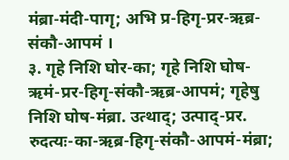मंब्रा-मंदी-पागृ; अभि प्र-हिगृ-प्रर-ऋब्र-संकौ-आपमं ।
३. गृहे निशि घोर-का; गृहे निशि घोष-ऋमं-प्रर-हिगृ-संकौ-ऋब्र-आपमं; गृहेषु निशि घोष-मंब्रा. उत्थाद्; उत्पाद्-प्रर. रुदत्यः-का-ऋब्र-हिगृ-संकौ-आपमं-मंब्रा;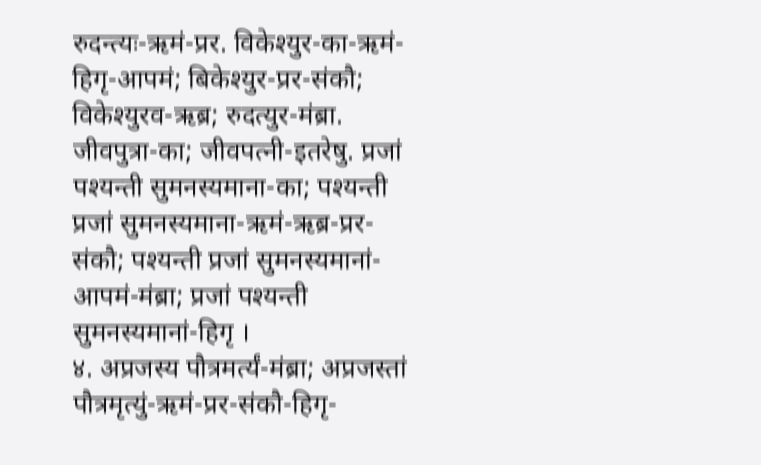रुदन्त्यः-ऋमं-प्रर. विकेश्युर-का-ऋमं-हिगृ-आपमं; बिकेश्युर-प्रर-संकौ; विकेश्युरव-ऋब्र; रुदत्युर-मंब्रा. जीवपुत्रा-का; जीवपत्नी-इतरेषु. प्रजां पश्यन्ती सुमनस्यमाना-का; पश्यन्ती प्रजां सुमनस्यमाना-ऋमं-ऋब्र-प्रर-संकौ; पश्यन्ती प्रजां सुमनस्यमानां-आपमं-मंब्रा; प्रजां पश्यन्ती सुमनस्यमानां-हिगृ ।
४. अप्रजस्य पौत्रमर्त्यं-मंब्रा; अप्रजस्तां पौत्रमृत्युं-ऋमं-प्रर-संकौ-हिगृ-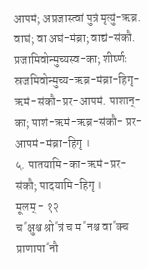आपमं; अप्रजास्त्वां पुत्रं मृत्युं-ऋब्र. वाघं; वा अघं-मंब्रा; वाद्यं-संकौ. प्रजामिवोन्मुच्यस्व-का; शीर्ष्णः स्रजमिवोन्मुच्य-ऋब्र-मंब्रा-हिगृ-ऋमं-संकौ-प्रर-आपमं. पाशान्-का; पाशं-ऋमं-ऋब्र-संकौ- प्रर-आपमं-मंब्रा-हिगृ ।
५. पातयामि-का-ऋमं-प्रर-संकौ; पादयामि-हिगृ ।
मूलम् - १२
च᳓क्षुश्च श्रो᳓त्रं च म᳓नश्च वा᳓क्च प्राणापा᳓नौ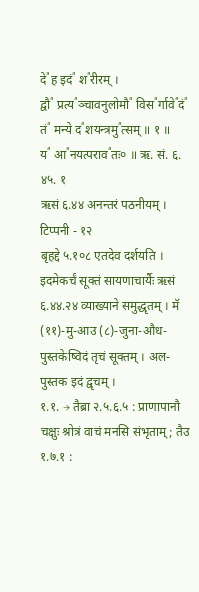दे᳓ह इदं᳓ श᳓रीरम् ।
द्वौ᳓ प्रत्य᳓ञ्चावनुलोमौ᳓ विस᳓र्गावे᳓दं᳓ तं᳓ मन्ये द᳓शयन्त्रमु᳓त्सम् ॥ १ ॥
य᳓ आ᳓नयत्पराव᳓तः० ॥ ऋ. सं. ६. ४५. १
ऋसं ६.४४ अनन्तरं पठनीयम् ।
टिप्पनी - १२
बृहद्दे ५.१०८ एतदेव दर्शयति । इदमेकर्चं सूक्तं सायणाचार्यैः ऋसं ६.४४.२४ व्याख्याने समुद्धृतम् । मॅ (११)-मु-आउ (८)-जुना-औध-पुस्तकेष्विदं तृचं सूक्तम् । अल-पुस्तक इदं द्वृचम् ।
१.१. → तैब्रा २.५.६.५ : प्राणापानौ चक्षुः श्रोत्रं वाचं मनसि संभृताम्; तैउ १.७.१ :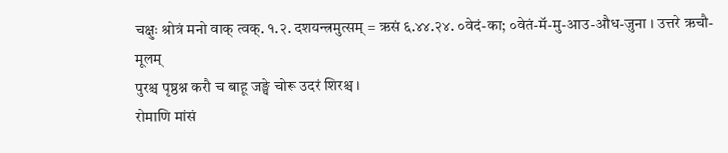चक्षुः श्रोत्रं मनो वाक् त्वक्. १.२. दशयन्त्रमुत्सम् = ऋसं ६.४४.२४. ०वेदं-का; ०वेतं-मॅ-मु-आउ-औध-जुना । उत्तरे ऋचौ-
मूलम्
पुरश्च पृष्ठश्न करौ च बाहू जङ्घे चोरू उदरं शिरश्च ।
रोमाणि मांसं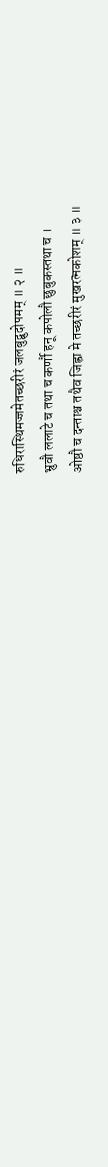रुधिरास्थिमज्जमेतच्छरीरं जलबुद्बुदोपमम् ॥ २ ॥
भ्रुवौ ललाटे च तथा च कर्णौ हनू कपोलौ छुबुकस्तथा च ।
ओष्ठौ च दन्ताश्च तथैव जिह्वा मे तच्छरीरं मुखरत्नकोशम् ॥ ३ ॥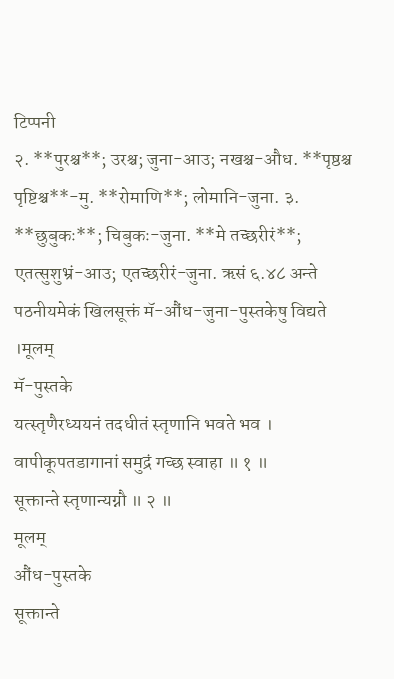टिप्पनी
२. **पुरश्च**; उरश्च; जुना-आउ; नखश्च-औध. **पृष्ठश्च पृष्टिश्च**-मु. **रोमाणि**; लोमानि-जुना. ३. **छुबुकः**; चिबुकः-जुना. **मे तच्छरीरं**; एतत्सुशुभ्रं-आउ; एतच्छरीरं-जुना. ऋसं ६.४८ अन्ते पठनीयमेकं खिलसूक्तं मॅ-औंध-जुना-पुस्तकेषु विद्यते ।मूलम्
मॅ-पुस्तके
यत्स्तृणैरध्ययनं तदधीतं स्तृणानि भवते भव ।
वापीकूपतडागानां समुद्रं गच्छ स्वाहा ॥ १ ॥
सूक्तान्ते स्तृणान्यग्नौ ॥ २ ॥
मूलम्
औंध-पुस्तके
सूक्तान्ते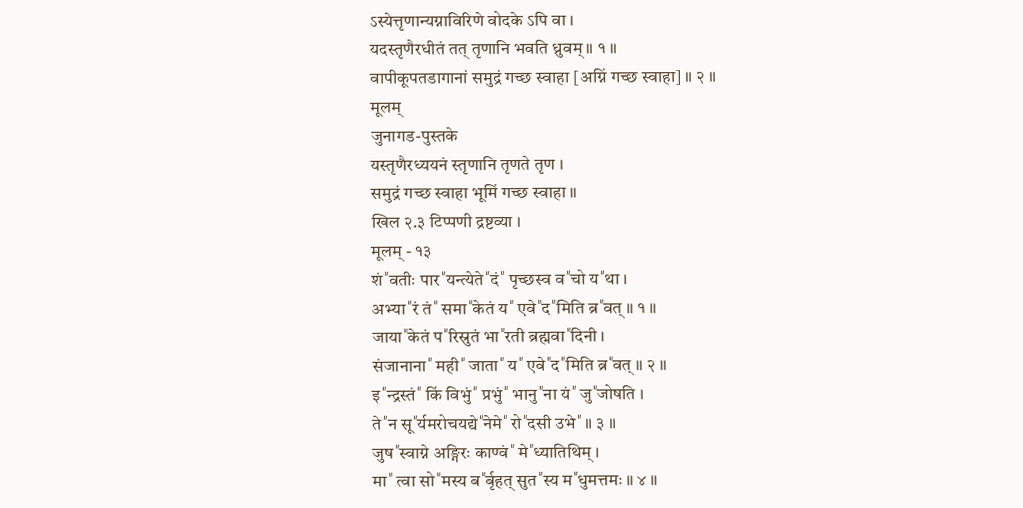ऽस्येत्तृणान्यग्नाविरिणे वोदके ऽपि वा ।
यदस्तृणैरधीतं तत् तृणानि भवति ध्रुवम् ॥ १ ॥
वापीकूपतडागानां समुद्रं गच्छ स्वाहा [अग्निं गच्छ स्वाहा] ॥ २ ॥
मूलम्
जुनागड-पुस्तके
यस्तृणैरध्ययनं स्तृणानि तृणते तृण ।
समुद्रं गच्छ स्वाहा भूमिं गच्छ स्वाहा ॥
खिल २.३ टिप्पणी द्रष्टव्या ।
मूलम् - १३
शं᳓वतीः पार᳓यन्त्येते᳓दं᳓ पृच्छस्व व᳓चो य᳓था ।
अभ्या᳓रं तं᳓ समा᳓केतं य᳓ एवे᳓द᳓मिति ब्र᳓वत् ॥ १ ॥
जाया᳓केतं प᳓रिस्रुतं भा᳓रती ब्रह्मवा᳓दिनी ।
संजानाना᳓ मही᳓ जाता᳓ य᳓ एवे᳓द᳓मिति ब्र᳓वत् ॥ २ ॥
इ᳓न्द्रस्तं᳓ किं विभुं᳓ प्रभुं᳓ भानु᳓ना यं᳓ जु᳓जोषति ।
ते᳓न सू᳓र्यमरोचयद्ये᳓नेमे᳓ रो᳓दसी उभे᳓ ॥ ३ ॥
जुष᳓स्वाग्ने अङ्गिरः काण्वं᳓ मे᳓ध्यातिथिम् ।
मा᳓ त्वा सो᳓मस्य ब᳓र्बृहत् सुत᳓स्य म᳓धुमत्तमः ॥ ४ ॥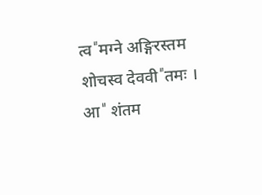त्व᳓मग्ने अङ्गिरस्तम शोचस्व देववी᳓तमः ।
आ᳓ शंतम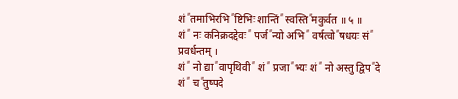शं᳓तमाभिरभि᳓ष्टिभिः शान्तिं᳓ स्वस्ति᳓मकुर्वत ॥ ५ ॥
शं᳓ नः कनिक्रदद्देवः᳓ पर्ज᳓न्यो अभि᳓ वर्षत्वो᳓षधयः सं᳓ प्रवर्धन्तम् ।
शं᳓ नो द्या᳓वापृथिवी᳓ शं᳓ प्रजा᳓भ्यः शं᳓ नो अस्तु द्विप᳓दे शं᳓ च᳓तुष्पदे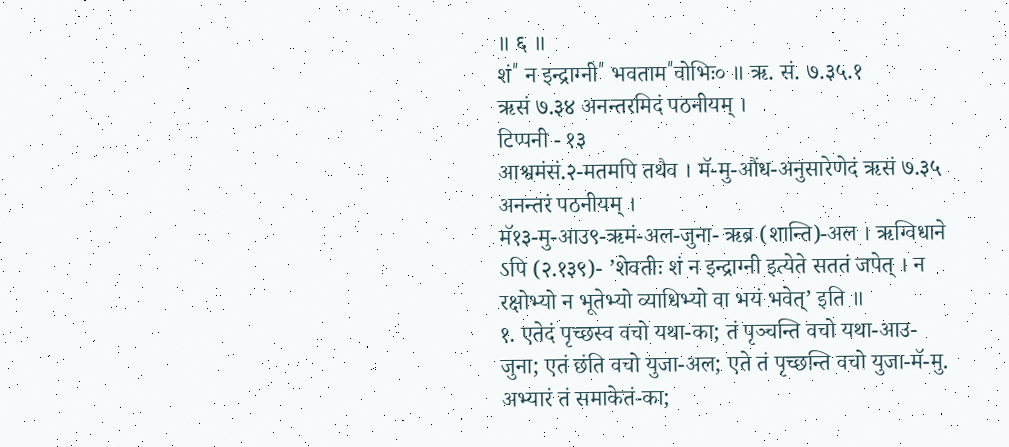॥ ६ ॥
शं᳓ न इन्द्राग्नी᳓ भवताम᳓वोभिः० ॥ ऋ. सं. ७.३५.१
ऋसं ७.३४ अनन्तरमिदं पठनीयम् ।
टिप्पनी - १३
आश्वमंसं.२-मतमपि तथैव । मॅ-मु-औंध-अनुसारेणेदं ऋसं ७.३५ अनन्तरं पठनीयम् ।
मॅ१३-मु-आउ९-ऋमं-अल-जुना- ऋब्र (शान्ति)-अल । ऋग्विधाने ऽपि (२.१३९)- ’शेवतीः शं न इन्द्राग्नी इत्येते सततं जपेत् । न रक्षोभ्यो न भूतेभ्यो व्याधिभ्यो वा भयं भवेत्’ इति ॥
१. एतेदं पृच्छस्व वचो यथा-का; तं पृञ्चन्ति वचो यथा-आउ-जुना; एतं छंति वचो युजा-अल; एते तं पृच्छन्ति वचो युजा-मॅ-मु. अभ्यारं तं समाकेतं-का;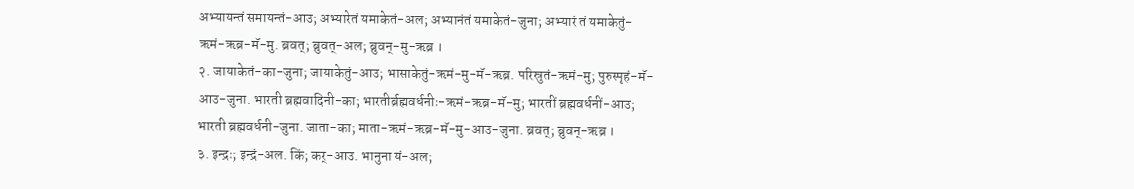अभ्यायन्तं समायन्तं-आउ; अभ्यारेतं यमाकेतं-अल; अभ्यानंतं यमाकेतं-जुना; अभ्यारं तं यमाकेतुं-ऋमं-ऋब्र-मॅ-मु. ब्रवत्; ब्रुवत्-अल; ब्रुवन्-मु-ऋब्र ।
२. जायाकेतं-का-जुना; जायाकेतुं-आउ; भासाकेतुं-ऋमं-मु-मॅ-ऋब्र. परिस्रुतं-ऋमं-मु; पुरुस्पृहं-मॅ-आउ-जुना. भारती ब्रह्मवादिनी-का; भारतीर्ब्रह्मवर्धनीः-ऋमं-ऋब्र-मॅ-मु; भारतीं ब्रह्मवर्धनीं-आउ; भारती ब्रह्मवर्धनी-जुना. जाता-का; माता-ऋमं-ऋब्र-मॅ-मु-आउ-जुना. ब्रवत्; ब्रुवन्-ऋब्र ।
३. इन्द्रः; इन्द्रं-अल. किं; कर्-आउ. भानुना यं-अल;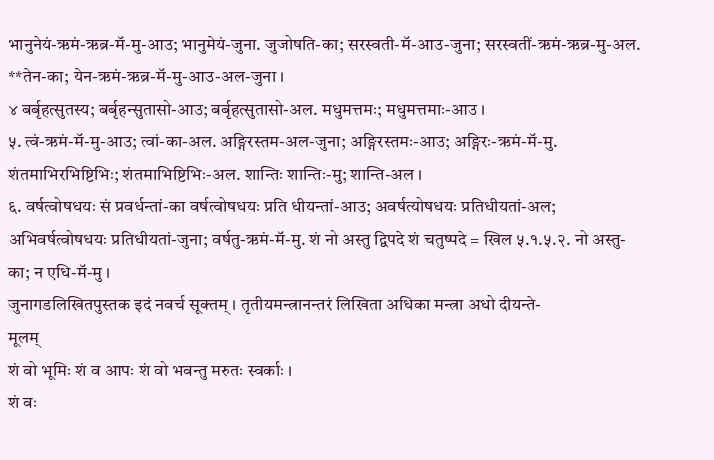भानुनेयं-ऋमं-ऋब्र-मॅ-मु-आउ; भानुमेयं-जुना. जुजोषति-का; सरस्वती-मॅ-आउ-जुना; सरस्वतीं-ऋमं-ऋब्र-मु-अल. **तेन-का; येन-ऋमं-ऋब्र-मॅ-मु-आउ-अल-जुना ।
४ बर्बृहत्सुतस्य; बर्बृहन्सुतासो-आउ; बर्बृहत्सुतासो-अल. मधुमत्तमः; मधुमत्तमाः-आउ ।
५. त्वं-ऋमं-मॅ-मु-आउ; त्वां-का-अल. अङ्गिरस्तम-अल-जुना; अङ्गिरस्तमः-आउ; अङ्गिरः-ऋमं-मॅ-मु. शंतमाभिरभिष्टिभिः; शंतमाभिष्टिभिः-अल. शान्तिः शान्तिः-मु; शान्ति-अल ।
६. वर्षत्वोषधयः सं प्रवर्धन्तां-का वर्षत्वोषधयः प्रति धीयन्तां-आउ; अवर्षत्योषधयः प्रतिधीयतां-अल; अभिवर्षत्वोषधयः प्रतिधीयतां-जुना; वर्षतु-ऋमं-मॅ-मु. शं नो अस्तु द्विपदे शं चतुष्पदे = खिल ५.१.५.२. नो अस्तु-का; न एधि-मॅ-मु ।
जुनागडलिखितपुस्तक इदं नवर्च सूक्तम् । तृतीयमन्त्रानन्तरं लिखिता अधिका मन्त्रा अधो दीयन्ते-
मूलम्
शं वो भूमिः शं व आपः शं वो भवन्तु मरुतः स्वर्काः ।
शं वः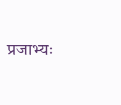प्रजाभ्यः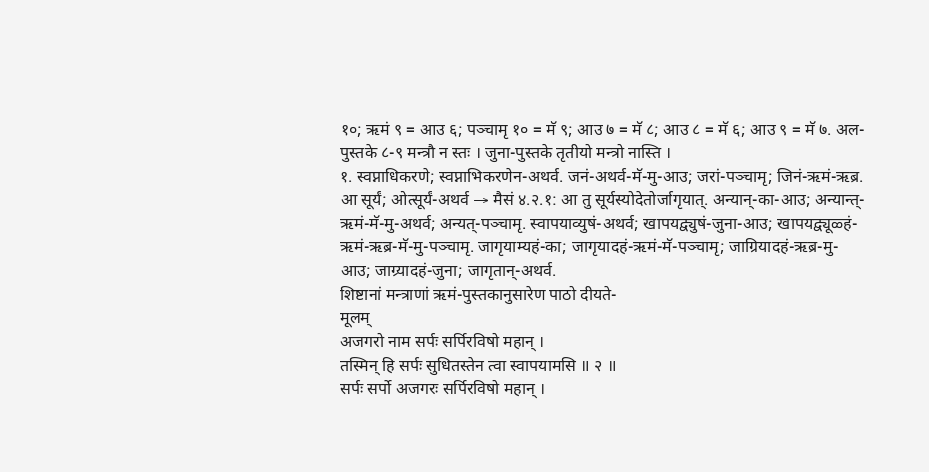१०; ऋमं ९ = आउ ६; पञ्चामृ १० = मॅ ९; आउ ७ = मॅ ८; आउ ८ = मॅ ६; आउ ९ = मॅ ७. अल-पुस्तके ८-९ मन्त्रौ न स्तः । जुना-पुस्तके तृतीयो मन्त्रो नास्ति ।
१. स्वप्नाधिकरणे; स्वप्नाभिकरणेन-अथर्व. जनं-अथर्व-मॅ-मु-आउ; जरां-पञ्चामृ; जिनं-ऋमं-ऋब्र. आ सूर्यं; ओत्सूर्यं-अथर्व → मैसं ४.२.१: आ तु सूर्यस्योदेतोर्जागृयात्. अन्यान्-का-आउ; अन्यान्त्-ऋमं-मॅ-मु-अथर्व; अन्यत्-पञ्चामृ. स्वापयाव्युषं-अथर्व; खापयद्व्युषं-जुना-आउ; खापयद्व्यूळ्हं-ऋमं-ऋब्र-मॅ-मु-पञ्चामृ. जागृयाम्यहं-का; जागृयादहं-ऋमं-मॅ-पञ्चामृ; जाग्रियादहं-ऋब्र-मु-आउ; जाग्र्यादहं-जुना; जागृतान्-अथर्व.
शिष्टानां मन्त्राणां ऋमं-पुस्तकानुसारेण पाठो दीयते-
मूलम्
अजगरो नाम सर्पः सर्पिरविषो महान् ।
तस्मिन् हि सर्पः सुधितस्तेन त्वा स्वापयामसि ॥ २ ॥
सर्पः सर्पो अजगरः सर्पिरविषो महान् ।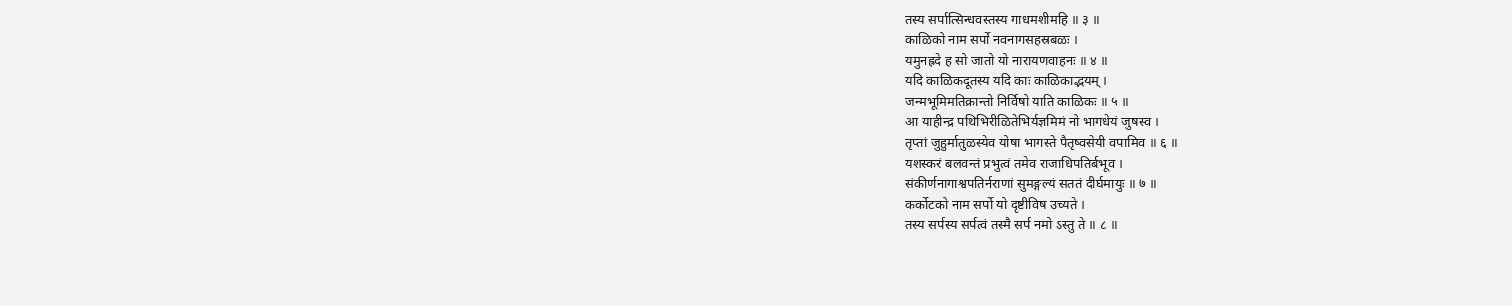तस्य सर्पात्सिन्धवस्तस्य गाधमशीमहि ॥ ३ ॥
काळिको नाम सर्पो नवनागसहस्रबळः ।
यमुनह्रदे ह सो जातो यो नारायणवाहनः ॥ ४ ॥
यदि काळिकदूतस्य यदि काः काळिकाद्भयम् ।
जन्मभूमिमतिक्रान्तो निर्विषो याति काळिकः ॥ ५ ॥
आ याहीन्द्र पथिभिरीळितेभिर्यज्ञमिमं नो भागधेयं जुषस्व ।
तृप्तां जुहुर्मातुळस्येव योषा भागस्ते पैतृष्वसेयी वपामिव ॥ ६ ॥
यशस्करं बलवन्तं प्रभुत्वं तमेव राजाधिपतिर्बभूव ।
संकीर्णनागाश्वपतिर्नराणां सुमङ्गल्यं सततं दीर्घमायुः ॥ ७ ॥
कर्कोटको नाम सर्पो यो दृष्टीविष उच्यते ।
तस्य सर्पस्य सर्पत्वं तस्मै सर्प नमो ऽस्तु ते ॥ ८ ॥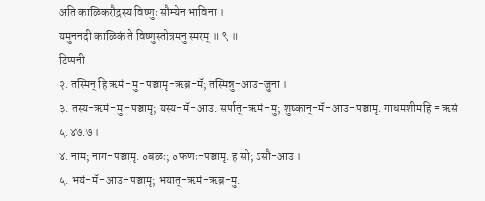अति काळिकरौद्रस्य विष्णुः सौम्येन भाविना ।
यमुननदी काळिकं ते विष्णुस्तोत्रमनु स्मरम् ॥ ९ ॥
टिप्पनी
२. तस्मिन् हि ऋमं-मु-पञ्चामृ-ऋब्र-मॅ; तस्मिन्नु-आउ-जुना ।
३. तस्य-ऋमं-मु-पञ्चामृ; यस्य-मॅ-आउ. सर्पात्-ऋमं-मु; शुष्कान्-मॅ-आउ-पञ्चामृ. गाधमशीमहि = ऋसं ५.४७.७ ।
४. नाम; नाग-पञ्चामृ. ०बळः; ०फणः-पञ्चामृ. ह सो; ऽसौ-आउ ।
५. भयं-मॅ-आउ-पञ्चामृ; भयात्-ऋमं-ऋब्र-मु.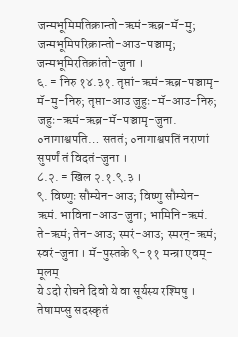जन्मभूमिमतिक्रान्तो-ऋमं-ऋब्र-मॅ-मु; जन्मभूमिपरिक्रान्तो-आउ-पञ्चामृ; जन्मभूमिरतिक्रांतो-जुना ।
६. = निरु १४.३१. तृप्तां-ऋमं-ऋब्र-पञ्चामृ-मॅ-मु-निरु; तृप्ता-आउ जुहुः-मॅ-आउ-निरु; जहुः-ऋमं-ऋब्र-मॅ-पञ्चामृ-जुना. ०नागाश्वपति… सततं; ०नागाश्वपतिं नराणां सुपर्णं तं विदतं-जुना ।
८.२. = खिल २.१.९.३ ।
९. विष्णुः सौम्येन-आउ; विष्णु सौम्येन-ऋमं. भाविना-आउ-जुना; भामिनि-ऋमं. ते-ऋमं; तेन-आउ; स्मरं-आउ; स्मरन्-ऋमं; स्वरं-जुना । मॅ-पुस्तके ९-११ मन्त्रा एवम्-
मूलम्
ये ऽदो रोचने दिवो ये वा सूर्यस्य रश्मिषु ।
तेषामप्सु सदस्कृतं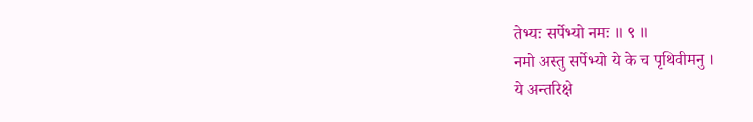तेभ्यः सर्पेभ्यो नमः ॥ ९ ॥
नमो अस्तु सर्पेभ्यो ये के च पृथिवीमनु ।
ये अन्तरिक्षे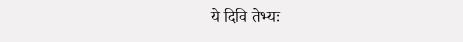ये दिवि तेभ्यः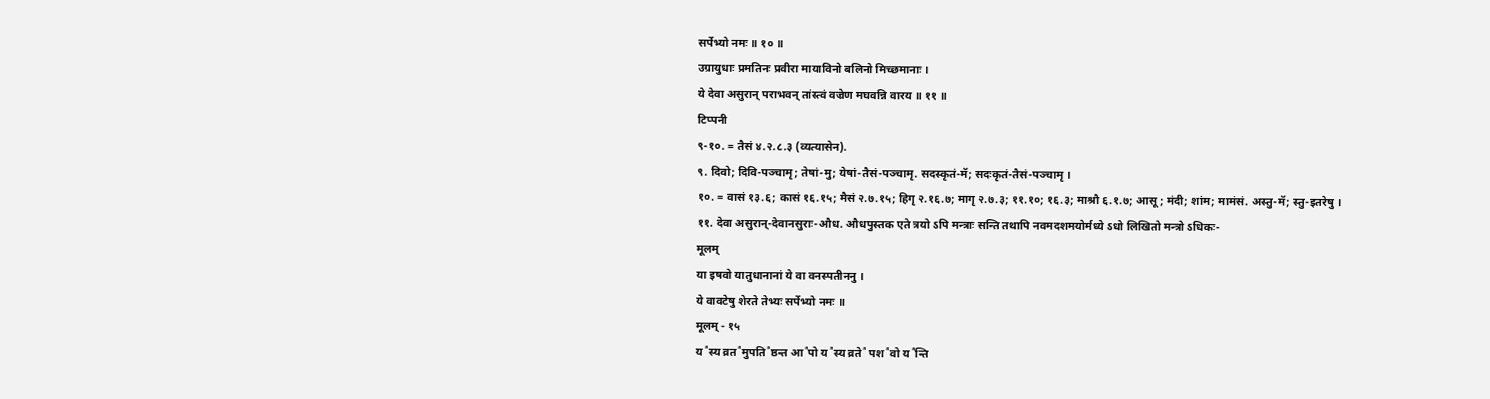सर्पेभ्यो नमः ॥ १० ॥
उग्रायुधाः प्रमतिनः प्रवीरा मायाविनो बलिनो मिच्छमानाः ।
ये देवा असुरान् पराभवन् तांस्त्वं वज्रेण मघवन्नि वारय ॥ ११ ॥
टिप्पनी
९-१०. = तैसं ४.२.८.३ (व्यत्यासेन).
९. दिवो; दिवि-पञ्चामृ; तेषां-मु; येषां-तैसं-पञ्चामृ. सदस्कृतं-मॅ; सदःकृतं-तैसं-पञ्चामृ ।
१०. = वासं १३.६; कासं १६.१५; मैसं २.७.१५; हिगृ २.१६.७; मागृ २.७.३; ११.१०; १६.३; माश्रौ ६.१.७; आसू; मंदी; शांम; मामंसं. अस्तु-मॅ; स्तु-इतरेषु ।
११. देवा असुरान्-देवानसुराः-औध. औधपुस्तक एते त्रयो ऽपि मन्त्राः सन्ति तथापि नवमदशमयोर्मध्ये ऽधो लिखितो मन्त्रो ऽधिकः-
मूलम्
या इषवो यातुधानानां ये वा वनस्पतीननु ।
ये वावटेषु शेरते तेभ्यः सर्पेभ्यो नमः ॥
मूलम् - १५
य᳓स्य व्रत᳓मुपति᳓ष्ठन्त आ᳓पो य᳓स्य व्रते᳓ पश᳓वो य᳓न्ति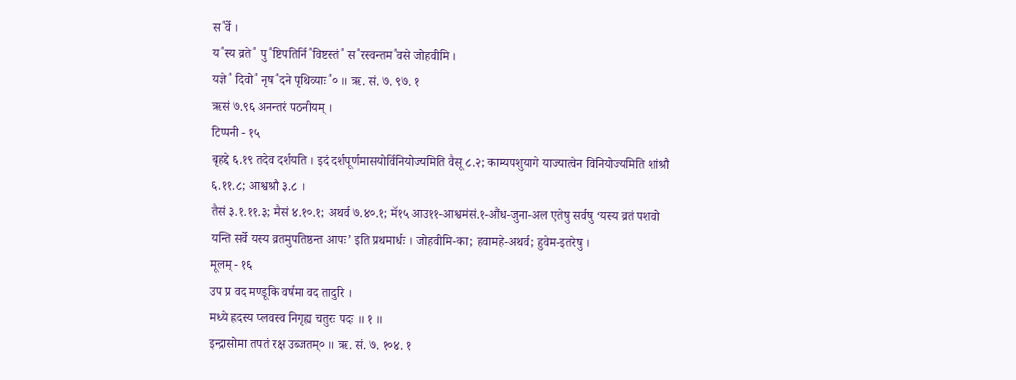स᳓र्वे ।
य᳓स्य व्रते᳓ पु᳓ष्टिपतिर्नि᳓विष्टस्तं᳓ स᳓रस्वन्तम᳓वसे जोहवीमि ।
यज्ञे᳓ दिवो᳓ नृष᳓दने पृथिव्याः᳓० ॥ ऋ. सं. ७. ९७. १
ऋसं ७.९६ अनन्तरं पठनीयम् ।
टिप्पनी - १५
बृहद्दे ६.१९ तदेव दर्शयति । इदं दर्शपूर्णमासयोर्विनियोज्यमिति वैसू ८.२; काम्यपशुयागे याज्यात्वेन विनियोज्यमिति शांश्रौ ६.११.८; आश्वश्रौ ३.८ ।
तैसं ३.१.११.३; मैसं ४.१०.१; अथर्व ७.४०.१; मॅ१५ आउ११-आश्वमंसं.१-औंध-जुना-अल एतेषु सर्वषु ‘यस्य व्रतं पशवो यन्ति सर्वे यस्य व्रतमुपतिष्ठन्त आपः’ इति प्रथमार्धः । जोहवीमि-का; हवामहे-अथर्व; हुवेम-इतरेषु ।
मूलम् - १६
उप प्र वद मण्डूकि वर्षमा वद तादुरि ।
मध्ये ह्रदस्य प्लवस्व निगृह्य चतुरः पदः ॥ १ ॥
इन्द्रासोमा तपतं रक्ष उब्जतम्० ॥ ऋ. सं. ७. १०४. १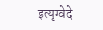इत्यृग्वेदे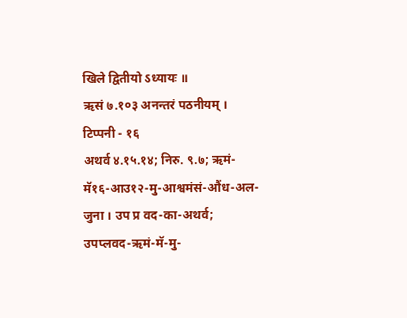खिले द्वितीयो ऽध्यायः ॥
ऋसं ७.१०३ अनन्तरं पठनीयम् ।
टिप्पनी - १६
अथर्व ४.१५.१४; निरु. ९.७; ऋमं-मॅ१६-आउ१२-मु-आश्वमंसं-औंध-अल-जुना । उप प्र वद-का-अथर्व; उपप्लवद-ऋमं-मॅ-मु-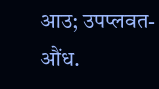आउ; उपप्लवत-औंध.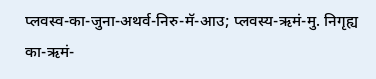प्लवस्व-का-जुना-अथर्व-निरु-मॅ-आउ; प्लवस्य-ऋमं-मु. निगृह्य का-ऋमं-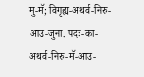मु-मॅ; विगृह्य-अथर्व-निरु-आउ-जुना. पदः-का-अथर्व-निरु-मॅ-आउ-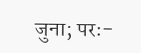जुना; परः-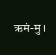ऋमं-मु ।